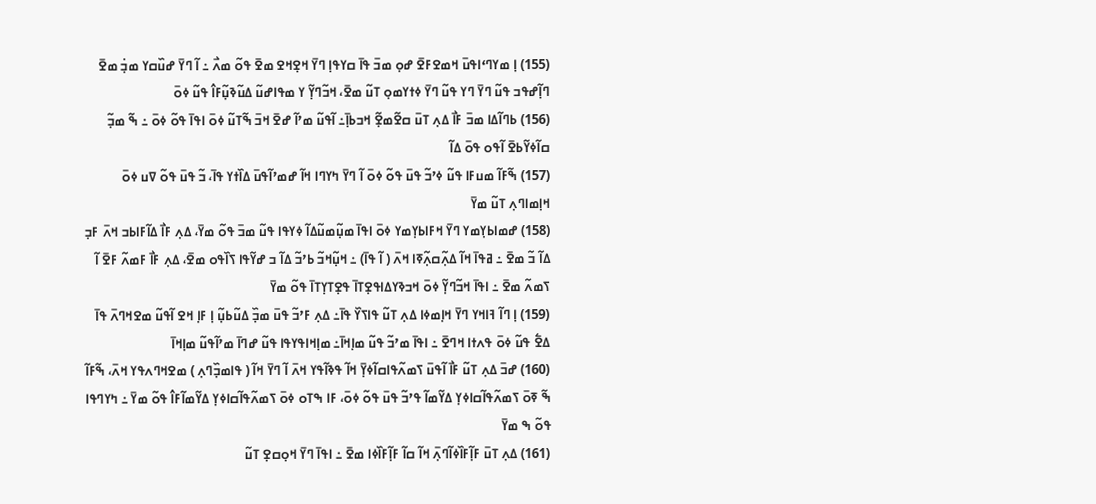(155) ߊ߲ ߘߌߣߵߊߟߎ߫ ߞߘߐߓߐ߫ ߝߋ߲ ߘߏ߫ ߟߊ߫ ߛߌߟߊ߲ ߣߌ߫ ߞߐ߲ߞߐ ߘߐ߫ ߟߋ߬ ߘߍ߯ ߸ ߊ߬ ߣߌ߫ ߝߎ߰ߛߌ ߘߏ߲߭ ߘߐ߫ ߣߊ߲߬ߝߟߏ ߟߎ߬ ߣߌ߫ ߣߌ ߟߎ߬ ߣߌ߫ ߦߙߌߘߋ߲ ߠߎ߬ ߘߐ߫، ߞߏ߬ߣߌ߲߬ ߌ ߘߟߊߝߎ߬ ߡߎ߬ߢߎ߲߬ߓߊ߮ ߟߎ߬ ߦߋ߫
(156) ߕߣߊ߬ߡߊ ߘߏ߫ ߓߊ߯ ߡߍ߲ ߠߎ߫ ߛߐ߬ߘߐ߲߬ ߞߏߕߊ߲߫߸ ߊ߬ߟߎ߬ ߘߴߊ߬ ߝߐ߫ ߞߏ߫ ߒ߬ߠߎ߬ ߦߋ߫ ߊߟߊ߫ ߟߋ߬ ߦߋ߫ ߸ ߒ߬ ߘߏ߲߬ ߛߊ߬ߦߌ߬ߕߐ߫ ߊ߬ߟߋ ߟߋ߫ ߡߊ߬
(157) ߒ߬ߓߊ߬ ߘߎߓߊ ߟߎ߬ ߦߴߏ߬ ߟߎ߫ ߟߋ߬ ߦߋ߫ ߊ߬ ߣߌ߫ ߤߌߣߊ ߞߊ߬ ߝߘߴߊ߬ߟߎ߫ ߡߊ߰ߙߌ ߟߊ߫، ߏ߬ ߟߎ߫ ߟߋ߬ ߜߎ ߦߋ߫ ߞߊ߲ߘߊߣߍ߲ ߠߎ߬ ߘߌ߫
(158) ߝߘߊߕߌ߲ߘߌ ߣߌ߫ ߞߓߊߕߌ߲ߘߌ ߦߋ߫ ߊߟߊ߫ ߘߎ߲߬ߘߎ߬ߡߊ߬ ߦߌߟߊ ߟߎ߬ ߘߏ߫ ߟߋ߬ ߘߌ߫، ߡߍ߲ ߓߊ߯ ߡߊ߬ߓߊߕߏ ߞߍ߫ ߓߏ߲ ߡߊ߬ ߏ߬ ߘߐ߫ ߸ ߥߟߊ߫ ߞߊ߬ ߡߍ߲߬ߛߍ߲߬ߧߊ ߞߍ߫ ( ߊ߬ ߟߊ߫) ߸ ߞߎ߲߬ߞߏ߬ ߕߴߏ߬ ߡߊ߬ ߏ ߝߌ߬ߟߊ ߖߊ߰ߟߋ ߘߐ߫، ߡߍ߲ ߓߊ߯ ߓߘߍ߬ ߓߐ߫ ߊ߬ ߖߘߍ߬ ߘߐ߫ ߸ ߊߟߊ߫ ߞߏ߬ߣߌ߲߬ ߦߋ߫ ߞߏߢߌߡߊߟߐ߲ߠߊ߫ ߟߐ߲ߠߌ߲ߠߊ߫ ߟߋ߬ ߘߌ߫
(159) ߊ߲ ߣߊ߬ ߔߊߞߌ ߣߌ߫ ߞߊ߲ߘߦߊ ߡߍ߲ ߠߎ߬ ߟߊߖߌ߰ ߟߊ߫߸ ߡߍ߲ ߓߴߏ߬ ߟߎ߫ ߘߏ߲߰ ߡߎ߬ߕߎ߲߬ ߊ߲ ߓߊ߲ ߞߐ ߊ߬ߟߎ߬ ߘߐߞߣߍ߫ ߟߊ߫ ߡߐ߱ ߟߎ߬ ߦߋ߫ ߟߍߙߊ ߞߣߐ߫ ߸ ߊߟߊ߫ ߘߴߏ߬ ߟߎ߬ ߘߊ߲ߞߊ߫߸ ߘߊ߲ߞߊߟߌߟߊ ߟߎ߬ ߝߣߊ߫ ߘߴߊ߬ߟߎ߬ ߘߊ߲ߞߊ߫
(160) ߝߏ߫ ߡߍ߲ ߠߎ߬ ߓߊ߯ ߊ߬ߟߎ߫ ߖߘߍ߬ߟߊߛߊ߬ߦߌ߲߫ ߞߊ߬ ߟߢߊ߬ߟߌ ߞߍ߫ ߊ߬ ߣߌ߫ ߞߊ߬ ( ߟߊߘߏ߲߰ߣߍ߲ ) ߘߐߞߣߍߟߌ ߞߍ߫، ߒ߬ߓߊ߬ ߒ߬ ߧߋ߫ ߖߘߍ߬ߟߊ߬ߛߊߦߌ߲ ߡߌ߬ߘߊ߬ ߟߴߏ߬ ߟߎ߫ ߟߋ߬ ߦߋ߫، ߓߊ ߒߠߋ ߦߋ߫ ߖߘߍ߬ߟߊ߬ߛߊߦߌ߲ ߡߌ߬ߘߊ߬ߓߊ߮ ߟߋ߬ ߘߌ߫ ߸ ߤߌߣߟߊ ߟߋ߬ ߒ ߘߌ߫
(161) ߡߍ߲ ߠߎ߫ ߓߊ߲߬ߓߊ߰ߦߊ߬ߣߍ߲߫ ߞߊ߬ ߛߊ߬ ߓߊ߲߬ߓߊ߰ߦߊ ߘߐ߫ ߸ ߊߟߊ߫ ߣߌ߫ ߞߋ߲ߛߐ߲ ߠߎ߬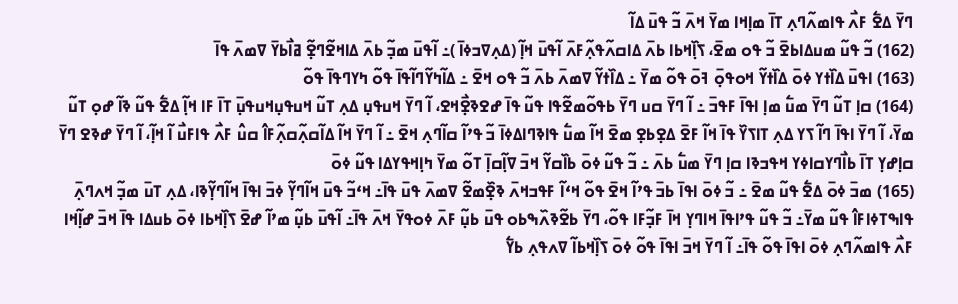ߣߌ߫ ߡߐ߱ ߓߍ߯ ߟߊߘߍ߬ߣߍ߲ ߠߊ߫ ߘߊ߲ߞߊ ߘߌ߫ ߞߍ߫ ߏ߬ ߟߎ߫ ߡߊ߬
(162) ߏ߬ ߟߎ߬ ߘߎߡߊߕߐ߫ ߏ߬ ߟߋ ߘߐ߫، ߖߊ߲߰ߞߕߊ ߕߍ߫ ߡߊߛߍ߬ߟߍ߲߬ߓߍ߫ ߊ߬ߟߎ߫ ߞߊ߲߬ (ߡߍ߲ߜߏߦߊ߫ )߸ ߊ߬ߟߎ߫ ߘߏ߲߬ ߕߍ߫ ߡߊߞߐ߬ߣߐ߲߬ ߥߊ߯ߕߌ߫ ߜߘߍ߫ ߟߊ߫
(163) ߊߟߎ߫ ߡߊ߰ߙߌ ߦߋ߫ ߡߊ߰ߙߌ߬ ߞߋߟߋ߲߫ ߔߋ߫ ߟߋ߬ ߘߌ߫ ߸ ߡߊ߰ߙߌ߬ ߜߘߍ߫ ߕߍ߫ ߏ߬ ߟߋ ߞߐ߫ ߸ ߡߊ߬ߤߌ߬ߣߊ߬ߟߊ߫ ߟߋ߬ ߤߌߣߟߊ߫ ߟߋ߬
(164) ߛߊ߲ ߠߎ߬ ߣߌ߫ ߘߎ߱ ߘߊ߲ ߊߟߊ߫ ߓߟߏ߫ ߸ ߊ߬ ߣߌ߫ ߛߎ ߣߌ߫ ߕߟߋ߬ߘߐ߬ߟߊ ߟߎ߬ ߟߊ߫ ߝߐߢߐ߲߯ߞߐ، ߊ߬ ߣߌ߫ ߞߎߟߎ߲ ߡߍ߲ ߠߎ߬ ߞߎߟߎ߲ߞߎߟߎ߲߫ ߠߊ߫ ߓߊ ߞߊ߲߬ ߡߐ߱ ߟߎ߬ ߢߊ߬ ߝߋ߲ ߠߎ߬ ߘߌ߫، ߊ߬ ߣߌ߫ ߊߟߊ߫ ߣߊ߬ ߖߌ ߡߍ߲ ߠߊߖߌ߰ ߟߊ߫ ߞߊ߬ ߓߐ߫ ߡߐ߲ߕߐ߲ ߘߐ߫ ߞߊ߬ ߘߎ߱ ߟߊߢߣߊߡߦߊ߫ ߏ߬ ߟߴߊ߬ ߛߊ߬ߣߍ߲ ߞߐ߫ ߸ ߊ߬ ߣߌ߫ ߞߊ߬ ߡߊ߬ߛߍ߲߬ߛߍ߲߬ߓߊ߮ ߛߎ߮ ߓߍ߯ ߟߊߓߎ߯ ߊ߬ ߞߊ߲߬، ߊ߬ ߣߌ߫ ߝߢߐ ߣߌ߫ ߛߊ߲ߝߌ߲ ߠߊ߫ ߕߊ߯ߣߌߛߊߦߌ ߞߟߏߢߊ ߛߊ߲ ߣߌ߫ ߘߎ߱ ߕߍ߫ ߸ ߏ߬ ߟߎ߬ ߦߋ߫ ߕߊ߰ߛߌ߬ ߞߏ߫ ߜߊ߲߬ߛߊ߲߫ ߠߋ߬ ߘߌ߫ ߤߊ߲ߞߟߌߡߊ ߟߎ߬ ߦߋ߫
(165) ߘߏ߫ ߦߋ߫ ߡߐ߱ ߟߎ߬ ߘߐ߫ ߸ ߏ߬ ߦߋ߫ ߊߟߊ߫ ߕߏ߫ ߟߴߊ߬ ߞߐ߫ ߟߋ߬ ߞߵߊ߬ ߓߟߏߞߍ߫ ߢߐ߲߰ߘߐ߬ ߜߘߍ߫ ߟߎ߫ ߟߊ߫߸ ߞߵߏ߬ ߟߎ߫ ߞߊ߬ߣߌ߲߬ ߦߏ߫ ߊߟߊ߫ ߞߊ߬ߣߌ߲߬ߢߊ، ߡߍ߲ ߠߎ߫ ߘߏ߲߬ ߞߍߣߍ߲߫ ߟߊߒߠߦߊߓߊ߮ ߟߎ߬ ߘߌ߫߸ ߏ߬ ߟߎ߬ ߟߴߊߟߊ߫ ߞߊߣߌ߲ ߞߊ߫ ߓߏ߲߬ߓߊ ߟߋ߬، ߣߌ߫ ߕߐ߬ߢߍ߰ߒߕߋ ߟߎ߫ ߕߎ߲߬ ߓߍ߫ ߦߋߟߌ߫ ߞߍ߫ ߟߊ߫߸ ߊ߬ߟߎ߫ ߕߎ߲߬ ߘߴߊ߬ ߝߐ߫ ߖߊ߲߰ߞߕߊ ߦߋ߫ ߕߎߡߊ ߟߊ߫ ߞߏ߫ ߝߊ߲߬ߞߊ ߓߍ߯ ߟߊߘߍ߬ߣߍ߲ ߦߋ߫ ߊߟߊ߫ ߟߋ߬ ߟߊ߫߸ ߊ߬ ߣߌ߫ ߞߏ߫ ߊߟߊ߫ ߟߋ߬ ߦߋ߫ ߖߊ߲߰ߞߕߊ߬ ߜߍߟߍ߲ ߕߌ߱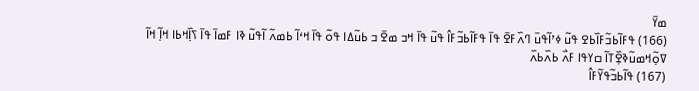ߘߌ߫
(166) ߟߓߊ߬ߕߏ߬ߓߊ߰ߕߐ ߟߎ߬ ߦߴߊ߬ߟߎ߫ ߣߍ߰ߓߐ߫ ߟߊ߫ ߟߓߊ߬ߕߏ߬ߓߊ߮ ߟߎ߬ ߟߊ߫ ߞߏ ߘߐ߫ ߏ ߕߎ߬ߡߊ ߟߋ߬ ߟߊ߫ ߞߵߊ߬ ߕߘߍ߬ ߊ߬ߟߎ߬ ߢߊ ߓߘߊ߫ ߟߊ߫ ߖߊ߲߰ߞߕߊ ߞߊ߲߬ ߞߊ߬ ߜߋ߲߬ߞߘߎ߬ߢߐ߲߰ߠߊ߬ ߛߌߟߊ ߓߍ߯ ߕߍ߰ߕߍ߰
(167) ߟߊ߬ߕߏ߬ߟߌ߬ߓߊ߮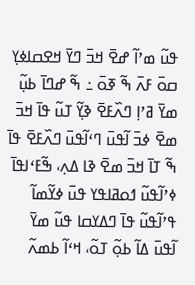ߟߎ߬ ߘߴߊ߬ ߝߐ߫ ߞߏ߫ ߣߌ߫ ߞߐߛߊߦߌ߲ ߛߋ߫ ߓߍ߫ ߒ߬ ߧߋ߫ ߸ ߒ߬ ߝߣߊ߫ ߕߎ߲߬ ߘߌ߫ ߥߴߊ߲ ߣߍ߰ߓߐ߫ ߢߌ߲߬ ߠߎ߬ ߟߊ߫ ߞߏ߫ ߘߐ߫ ߦߏ߫ ߊ߬ߟߎ߫ ߣߵߊ߬ߟߎ߫ ߣߍ߰ߓߐ߫ ߟߊ߫ ߒ߬ ߠߊ߫ ߞߏ߫ ߘߐ߫ ߢߊ ߡߍ߲، ߒ߬ߓߵߊߟߊ߫ ߦߴߊ߬ߟߎ߬ ߗߋߥߊߟߌ ߟߎ߫ ߦߌ߬ߘߊ߬ ߟߴߊ߬ߟߎ߬ ߟߊ߫ ߣߡߌߛߊ ߟߎ߬ ߘߌ߫ ߊ߬ߟߎ߫ ߡߊ߬ ߕߋ߲߬ ߠߋ߬، ߞߵߊ߬ ߕߘߍ߬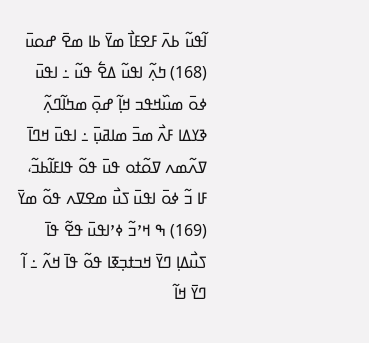ߊ߬ߟߎ߬ ߕߍ߫ ߓߐߓߊ߯ ߘߌ߫ ߕߊ ߘߐ߫ ߝߋߎ߫
(168) ߤߍ߲߬ ߊߟߎ߬ ߡߐ߱ ߟߎ߬ ߸ ߊߟߎ߫ ߦߋ߫ ߘߎ߰ߞߟߏ ߞߊ߲߬ ߝߋ߲߫ ߘߤߊ߬ߣߍ߲߬ ߢߌߡߊ ߓߍ߯ ߘߏ߫ ߘߊߥߎ߲߫ ߸ ߊߟߎ߫ ߞߣߊ߫ ߜߍ߬ߘߍ ߜߋ߬ߙߋ ߟߎ߫ ߟߋ߬ ߟߊߓߊ߬ߕߏ߬، ߓߊ ߏ߬ ߦߋ߫ ߊߟߎ߫ ߖߎ߯ ߘߐߜߍ ߟߋ߬ ߘߌ߫
(169) ߒ ߞߴߏ߬ ߦߴߊߟߎ߫ ߟߐ߬ ߟߊ߫ ߖߎ߯ߡߊ߲ ߣߌ߫ ߞߏߙߏ߲ߧߊ ߟߋ߬ ߟߊ߫ ߞߍ߬ ߸ ߊ߬ ߣߌ߫ ߞߊ߬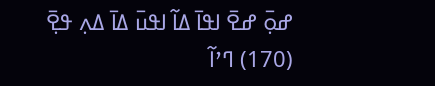ߝߋ߲߫ ߝߐ߫ ߊߟߊ߫ ߡߊ߬ ߊߟߎ߫ ߡߊ߫ ߡߍ߲ ߟߐ߲߫
(170) ߣߴߊ߬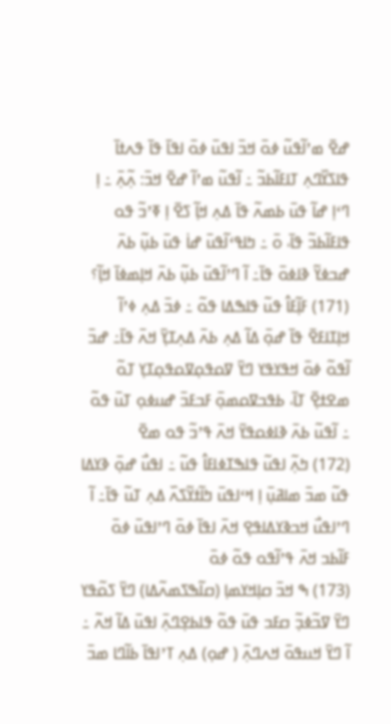ߝߐ߫ ߘߴߊ߬ߟߎ߬ ߦߋ߫ ߞߏ߫ ߊߟߎ߫ ߦߋ߫ ߊߟߊ߫ ߟߊ߫ ߟߍߙߊ߫ ߟߊߖߌ߰ߣߍ߲ ߠߊߓߊ߬ߕߏ߬ ߸ ߊ߬ߟߎ߬ ߘߴߊ߬ ߝߐ߫ ߞߏ߫: ߍ߲߬ߍ߲߫ ߸ ߊ߲ ߣߵߊ߲ ߝߊ߬ ߟߎ߫ ߕߘߍ߬ ߟߊ߫ ߡߍ߲ ߞߊ߲߬ ߖߐ߫ ߊ߲ ߧߴߏ߬ ߟߋ ߟߊߓߊ߬ߕߏ߬ ߟߊ߫، ߋ߫ ߸ ߤߊߟߵߊ߬ߟߎ߫ ߝߊ߭ ߟߎ߫ ߕߎ߲߬ ߕߍ߫ ߝߏߦߌ߬ ߢߊߦߋ߫ ߟߊ߫߸ ߊ߬ ߣߴߊ߬ߟߎ߫ ߕߎ߲߬ ߕߍ߫ ߞߊ߲ߘߦߊ߫ ߞߊ߲߬؟
(171) ߓߊ߲߬ߓߊ߮ ߟߎ߬ ߟߊߒߡߊ ߟߋ߬ ߸ ߦߏ߫ ߡߍ߲ ߦߴߊ߬ ߞߊ߲ߠߊߓߐ߫ ߟߊ߫ ߝߋ߲߫ ߡߊ߬ ߡߍ߲ ߕߍ߫ ߡߍ߲ߠߌ߲߫ ߞߍ߫ ߟߊ߫߸ ߝߏ߫ ߊ߬ߟߋ߬ ߦߋ߫ ߞߟߌߟߌ ߣߌ߫ ߜߋߟߋ߲ߜߋߟߋ߲ߠߌ߲ ߠߋ߬ ߘߐߙߐ߲߫ ߠߊ߫، ߕߟߏߜߋߘߋ߲߫ ߓߏߓߏ߫ ߝߎߦߋ߲ ߠߎ߫ ߟߋ߬ ߸ ߊ߬ߟߎ߬ ߕߍ߫ ߢߊߦߋߟߌ߫ ߞߍ߫ ߟߴߏ߬ ߟߋ ߘߐ߫
(172) ߤߍ߲߬ ߊߟߎ߬ ߟߊߒߠߦߊߓߊ߮ ߟߎ߬ ߸ ߊߟߎ߯ ߝߋ߲߫ ߢߌߡߊ ߟߎ߬ ߘߏ߫ ߘߊߥߎ߲߫ ߊ߲ ߞߵߊߟߎ߫ ߤߊ߬ߙߌ߬ߖߍ߰ ߡߍ߲ ߠߎ߬ ߟߊ߫߸ ߊ߬ ߣߴߊߟߎ߯ ߞߏߢߌߡߊߟߐ߲ ߞߍ߫ ߊߟߊ߫ ߦߋ߫ ߣߴߊߟߎ߫ ߦߋ߫ ߓߊ߬ߕߏ ߞߍ߫ ߟߴߊ߬ߟߋ ߟߋ߬ ߦߋ߫
(173) ߒ ߞߏ߫ ߛߊ߲ߞߌߘߊ߲ (ߛߊ߬ߒߖߘߍ߬ߡߊ) ߣߌ߫ ߖߋ߬ߟߌ ߣߌ߫ ߜߏ߬ߦߏ߲߬ ߛߓߏ ߟߎ߫ ߟߋ߬ ߟߊߕߐ߲ߣߍ߲߫ ߊߟߎ߫ ߡߊ߬ ߞߍ߬ ߸ ߊ߬ ߣߌ߫ ߞߎߟߋ߫ ߞߍߣߍ߲߫ ( ߝߋ߲) ߡߍ߲ ߠߴߊߟߊ߫ ߕߊ߬ߣߊ ߘߏ߫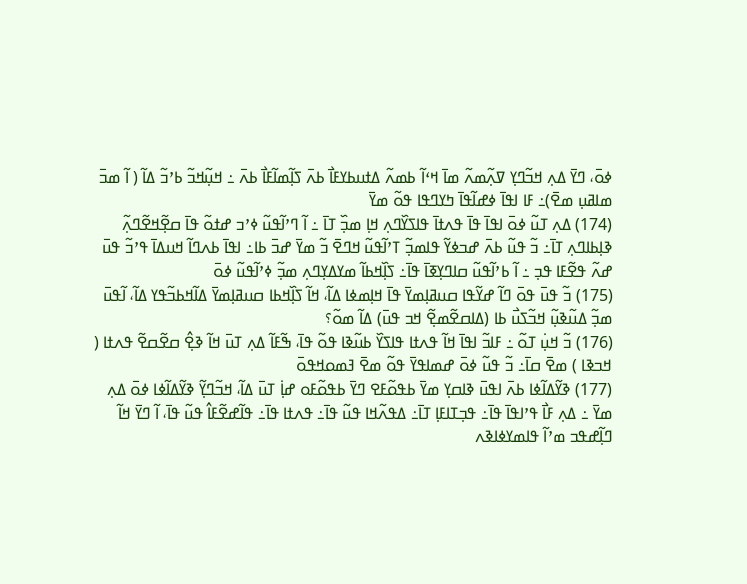ߦߋ߫، ߣߌ߫ ߡߍ߲ ߞߏ߬ߣߌ߲ ߜߍ߲߬ߘߍ߬ ߘߊ߫ ߞߵߊ߬ ߕߘߍ߬ ߡߙߎߕߌߓߊ߯ ߕߍ߫ ߖߊ߲߬ߘߊ߬ߓߊ߯ ߕߍ߫ ߸ ߞߎ߲߬ߞߏ߬ ߕߴߏ߬ ߡߊ߬ ( ߊ߬ ߘߏ߫ ߘߊߥߎ߲ ߘߐ߫)߸ ߓߊ ߊߟߊ߫ ߦߝߊ߬ߟߊ߫ ߤߌߣߟߊ ߟߋ߬ ߘߌ߫
(174) ߡߍ߲ ߠߎ߬ ߦߋ߫ ߊߟߊ߫ ߟߊ߫ ߟߍߙߊ߫ ߟߊߖߌ߰ߣߍ߲ ߞߊ߲ ߘߏ߲߰ ߠߊ߫ ߸ ߊ߬ ߣߴߊ߬ߟߎ߬ ߦߴߏ ߝߙߋ߬ ߟߊ߫ ߛߐ߲߬ߞߐ߬ߣߍ߲߬ ߢߊ߲ߕߊߣߍ߲ ߠߊ߫߸ ߏ߬ ߟߎ߬ ߕߍ߫ ߝߏߦߌ߬ ߟߊߘߏ߲߬ ߠߴߊ߬ߟߎ߬ ߞߣߐ߫ ߏ߬ ߘߌ߫ ߝߏ߫ ߕߊ߸ ߊߟߊ߫ ߕߍߣߊ߬ ߞߎߡߊ߫ ߟߴߏ߬ ߟߎ߫ ߝߍ߬ ߟߐ߬ߓߊ ߟߏ߲ ߸ ߊ߬ ߕߴߊ߬ߟߎ߬ ߛߊߣߌ߲ߧߊ߫ ߟߊ߫߸ ߖߊ߲߰ߞߕߊ߬ ߘߌߡߌ߲ߣߍ߲ ߘߏ߲߬ ߦߴߊ߬ߟߎ߬ ߦߋ߫
(175) ߏ߬ ߟߎ߫ ߟߋ߫ ߣߊ߬ ߝߌ߬ߟߊ ߛߎߥߊ߲ߘߌ߫ ߟߊ߫ ߞߊ߲ߘߦߊ ߡߊ߬، ߞߊ߬ ߖߊ߲߰ߞߕߊ ߛߎߥߊ߲ߘߌ߫ ߡߊ߬ߞߕߏ߬ߟߌ ߡߊ߬، ߊ߬ߟߎ߫ ߘߏ߲߬ ߡߎ߬ߢߎ߲߬ ߞߏ߬ߖߎ߯ ߕߊ (ߡߊߛߐ߬ߘߐ߲߬ ߞߏ ߟߎ߫) ߡߊ߬ ߘߋ߬؟
(176) ߏ߬ ߞߎ߲߭ ߠߋ߬ ߸ ߓߊߏ߬ ߊߟߊ߫ ߞߊ߬ ߟߍߙߊ ߟߊߖߌ߰ ߕߎ߬ߢߊ ߟߋ߬ ߟߊ߫، ߒ߬ߓߊ߬ ߡߍ߲ ߠߎ߫ ߞߊ߬ ߢߐ߲߮ ߛߐ߬ߛߐ߬ ߟߍߙߊ ( ߞߏߢߊ ) ߘߐ߫ ߛߊ߫߸ ߏ߬ ߟߎ߬ ߦߋ߫ ߝߘߊߟߌ߫ ߟߋ߬ ߘߐ߫ ߔߘߋߞߟߋ߫
(177) ߢߌ߬ߡߊ߬ߦߊ ߕߍ߫ ߊߟߎ߫ ߢߊߛߌ߲ ߘߌ߫ ߕߟߋ߬ߓߐ ߣߌ߫ ߕߟߋ߬ߓߋ ߝߊ߲߭ ߠߎ߫ ߡߊ߬، ߞߏ߬ߣߌ߲߬ ߢߌ߬ߡߊ߬ߦߊ ߦߋ߫ ߡߍ߲ ߘߌ߫ ߸ ߡߍ߲ ߓߊ߯ ߟߴߊߟߊ߫ ߟߊ߫߸ ߟߏ߲ߠߊߓߊ߲ ߠߊ߫߸ ߡߟߍ߬ߞߊ ߟߎ߬ ߟߊ߫߸ ߟߍߙߊ ߟߊ߫߸ ߟߊ߬ߝߐ߬ߓߊ߮ ߟߎ߬ ߟߊ߫، ߊ߬ ߣߌ߫ ߞߊ߬ ߣߊ߲߬ߝߟߏ ߘߴߊ߬ ߟߊߘߌߦߊߢߍ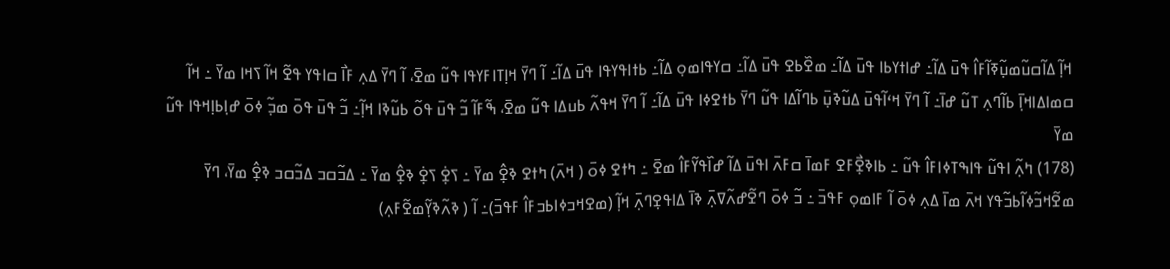ߞߊ߲߬ ߡߊ߬ߛߎ߬ߘߎ߲߬ߧߊ߬ߓߊ߮ ߟߎ߫ ߡߊ߬߸ ߝߊߙߌߕߊ ߟߎ߫ ߡߊ߬߸ ߘߐ߰ߕߐ ߟߎ߫ ߡߊ߬߸ ߛߌߟߊߘߋ߲ ߡߊ߬߸ ߕߙߊߟߌߟߊ ߟߎ߫ ߡߊ߬߸ ߊ߬ ߣߌ߫ ߞߊ߲ߠߊߓߌߟߊ ߟߎ߬ ߘߐ߫، ߊ߬ ߣߌ߫ ߡߍ߲ ߓߊ߯ ߛߊߟߌ ߟߐ߬ ߞߊ߬ ߖߞߊ ߘߌ߫ ߸ ߞߊ߬ ߛߘߊߡߊߞߊ߲߫ ߕߊ߬ߣߍ߲ ߠߎ߬ ߝߊ߫߸ ߊ߬ ߣߌ߫ ߞߵߊ߬ߟߎ߫ ߡߎ߬ߢߎ߲߫ ߕߣߊ߬ߡߊ ߟߎ߬ ߣߌ߫ ߕߙߐߦߊ ߟߎ߫ ߡߊ߬߸ ߊ߬ ߣߌ߫ ߞߟߍ߬ ߕߎߡߊ ߟߎ߬ ߘߐ߫، ߒ߬ߓߊ߬ ߏ߬ ߟߎ߫ ߟߋ߬ ߕߎ߬ߢߊ ߞߊ߲߬߸ ߏ߬ ߟߎ߫ ߟߋ߫ ߘߏ߲߬ ߦߋ߫ ߝߊ߲ߕߊ߲ߞߟߊ ߟߎ߬ ߘߌ߫
(178) ߤߍ߲߬ ߊߟߎ߬ ߟߊߒߠߦߊߓߊ߮ ߟߎ߬ ߸ ߕߊߢߐ߲߯ߓߐ ߓߘߊ߫ ߛߓߍ߫ ߊߟߎ߫ ߡߊ߬ ߝߊ߰ߟߌ߬ߓߊ߮ ߘߐ߫ ߸ ߤߙߐ ߦߋ߫ ( ߞߍ߫) ߤߙߐ ߢߐ߲߮ ߘߌ߫ ߸ ߖߐ߲߭ ߖߐ߲߭ ߢߐ߲߮ ߘߌ߫ ߸ ߡߏ߬ߛߏ ߡߏ߬ߛߏ ߢߐ߲߮ ߘߌ߫، ߣߌ߫ ߘߐ߬ߞߏ߬ߦߊ߬ߕߏ߬ߟߌ ߞߍ߫ ߘߊ߫ ߡߍ߲ ߦߋ߫ ߊ߬ ߓߊߘߋ߲ ߓߟߏ߫ ߸ ߏ߬ ߦߋ߫ ߣߐ߬ߝߍ߬ߜߍ߲߫ ߢߊ߫ ߡߊߟߐ߲ߣߍ߲߫ ߞߊ߲߬ (ߘߐߞߏߦߊߕߏߓߊ߮ ߓߟߏ߫)߸ ߊ߬ ( ߢߍ߬ߢߌ߲߬ߘߐ߬ߓߍ߲)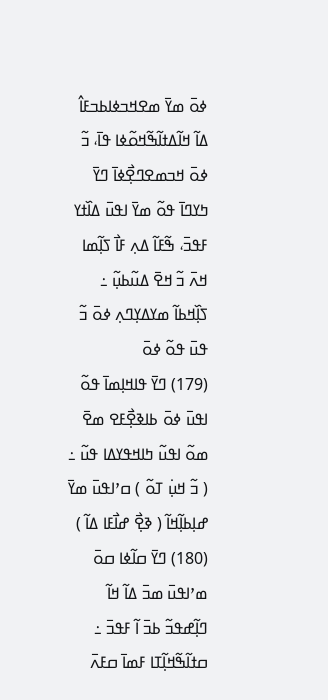ߦߋ߫ ߘߌ߫ ߘߐߞߏߦߊߕߏߓߊ߮ ߡߊ߬ ߞߊ߬ߡߙߊ߬ߒ߬ߞߋ߬ߦߊ ߟߊ߫، ߏ߬ ߦߋ߫ ߞߏߘߐߣߐ߲߯ߦߊ߫ ߣߌ߫ ߤߌߣߊ߫ ߟߋ߬ ߘߌ߫ ߊߟߎ߫ ߡߊ߰ߙߌ ߓߟߏ߫، ߒ߬ߓߊ߬ ߡߍ߲ ߓߊ߯ ߖߊ߲߬ߘߊ ߞߍ߫ ߏ߬ ߞߐ߫ ߡߎ߬ߕߎ߲߬ ߸ ߖߊ߲߰ߞߕߊ߬ ߘߌߡߌ߲ߣߍ߲ ߦߋ߫ ߏ߬ ߟߎ߫ ߟߋ߬ ߦߋ߫
(179) ߣߌ߫ ߟߊߞߊ߲ߘߊ߫ ߟߋ߬ ߊߟߎ߫ ߦߋ߫ ߕߊߢߐ߲߯ߓߐ ߘߐ߫ ߘߋ߬ ߊߟߎ߬ ߤߊߞߟߌߡߊ ߟߎ߬ ߸ ( ߏ߬ ߞߎ߲߭ ߠߋ߬ ) ߛߴߊߟߎ߫ ߘߌ߫ ߝߊ߲ߕߊ߲߬ߞߊ߬ ( ߢߐ߲߯ ߝߊ߯ߓߊ ߡߊ߬ )
(180) ߣߌ߫ ߛߊ߬ߦߊ ߛߋ߫ ߘߴߊߟߎ߫ ߘߏ߫ ߡߊ߬ ߞߊ߬ ߣߊ߲߬ߝߟߏ߬ ߕߏ߫ ߊ߬ ߓߟߏ߫ ߸ ߛߙߊ߬ߒ߬ߞߊ߲߬ߠߊ ߓߘߊ߫ ߛߓߍ߫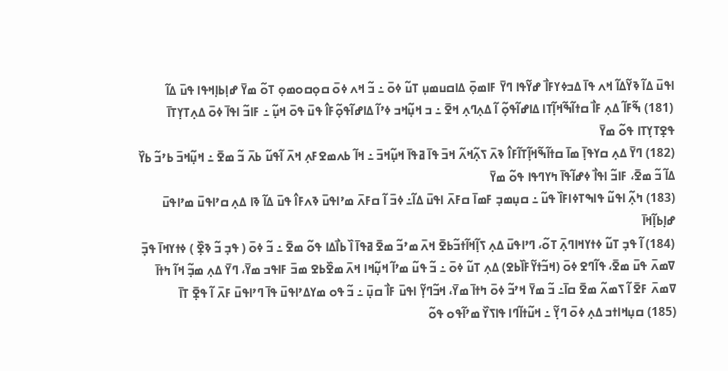ߊߟߎ߫ ߡߊ߬ ߢߌ߬ߡߊ߬ ߞߍ ߟߊ߫ ߡߏߦߌߓߊ߯ ߝߌ߬ߟߊ ߣߌ߫ ߓߊߘߋ߲߫ ߡߊߛߎߘߎ߲ ߠߎ߬ ߦߋ߫ ߸ ߏ߬ ߞߍ ߦߋ߫ ߛߋ߲ߛߋߘߋ߲ ߠߋ߬ ߘߌ߫ ߝߊ߲ߕߊ߲ߞߟߊ ߟߎ߫ ߡߊ߬
(181) ߒ߬ߓߊ߬ ߡߍ߲ ߓߊ߯ ߛߙߊ߬ߒ߬ߞߊ߲߬ߠߊ ߡߊߝߊ߬ߟߋ߲߬ ߊ߬ ߡߍ߲ߣߍ߲ ߞߐ߫ ߸ ߏ ߞߎ߲߬ߞߏ ߦߴߊ߬ ߡߊߝߊ߬ߟߋ߲߬ߓߊ߮ ߟߎ߫ ߟߋ߫ ߞߎ߲߬ ߸ ߓߊߏ߬ ߊߟߊ߫ ߦߋ߫ ߡߍ߲ߠߌ߲ߠߊ߫ ߟߐ߲ߠߌ߲ߠߊ ߟߋ߬ ߘߌ߫
(182) ߣߌ߫ ߡߍ߲ ߛߌߟߊ߲߫ ߘߊ߫ ߛߙߊ߬ߒ߬ߞߊ߲߬ߠߊ߬ߓߊ߮ ߢߍ߫ ߖߍ߲߬ߞߍ߬ ߞߏ߫ ߟߊ߫ ߥߟߊ߫ ߞߎ߲߬ߞߏ߫ ߸ ߞߊ߬ ߕߍߘߐߓߍ߲ ߞߍ߫ ߊ߬ߟߎ߬ ߕߍ߫ ߏ߬ ߘߐ߫ ߸ ߞߎ߲߬ߞߏ߫ ߕߴߏ߬ ߕߌ߰ ߡߊ߬ ߏ߬ ߘߐ߫، ߓߊߏ߬ ߊߟߊ߯ ߦߝߊ߬ߟߊ߫ ߤߌߣߟߊ ߟߋ߬ ߘߌ߫
(183) ߤߍ߲߬ ߊߟߎ߬ ߟߊߒߠߦߊߓߊ߰ ߟߎ߬ ߸ ߛߎ߲ߘߏ߲ ߓߘߊ߫ ߛߓߍ߫ ߊߟߎ߫ ߡߊ߬߸ ߦߏ߫ ߊ߬ ߛߓߍ߫ ߘߴߊߟߎ߫ ߢߍߓߊ߮ ߟߎ߫ ߡߊ߬ ߢߊ ߡߍ߲ ߛߴߊߟߎ߫ ߘߴߊߟߎ߫ ߝߊ߲ߕߊ߲߬ߞߊ߫
(184) ߊ߬ ߟߏ߲ ߠߎ߬ ߦߙߌߞߊߣߍ߲߫ ߠߋ߬، ߣߴߊߟߎ߫ ߡߍ߲ ߖߊ߲߬ߞߊ߬ߙߏ߬ߕߐ߫ ߞߍ߫ ߘߴߏ߬ ߘߐ߫ ߥߟߊ߫ ߊ߰ ߕߊ߯ߡߊ ߟߋ߬ ߘߐ߫ ߸ ߏ߬ ߦߋ߫ ( ߟߏ߲ ߏ߬ ߢߐ߲߰ ) ߦߙߌߞߊ߫ ߟߏ߲߫ ߜߘߍ߫ ߟߎ߫ ߘߐ߫، ߟߊ߬ߣߐ ߦߋ߫ (ߞߏ߬ߙߌ߬ߓߊ߰ߕߐ) ߡߍ߲ ߠߎ߬ ߦߋ߫ ߸ ߏ߬ ߟߎ߬ ߘߴߊ߬ ߞߎ߲߬ߞߊ ߞߍ߫ ߘߐ߰ߕߐ ߘߏ߫ ߓߊߟߏ ߘߌ߫، ߣߌ߫ ߡߍ߲ ߘߏ߲߬ ߞߊ߬ ߤߙߊ߫ ߜߘߍ߫ ߓߐ߫ ߊ߬ ߖߘߍ߬ ߘߐ߫ ߛߊ߫߸ ߏ߬ ߘߌ߫ ߞߴߏ߬ ߦߋ߫ ߤߙߊ߫ ߘߌ߫، ߞߏ߬ߣߌ߲߬ ߊߟߎ߫ ߓߊ߯ ߛߎ߲߫ ߸ ߏ߬ ߟߋ ߘߌߡߴߊߟߎ߫ ߟߊ߫ ߣߴߊߟߎ߫ ߓߍ߫ ߊ߬ ߟߐ߲߫ ߠߊ߫
(185) ߛߎ߲ߞߊߙߏ ߡߍ߲ ߦߋ߫ ߣߌ߲߬ ߸ ߞߎ߬ߙߊ߬ߣߊ ߟߊߖߌ߰ ߘߴߊ߬ߟߋ ߟߋ߬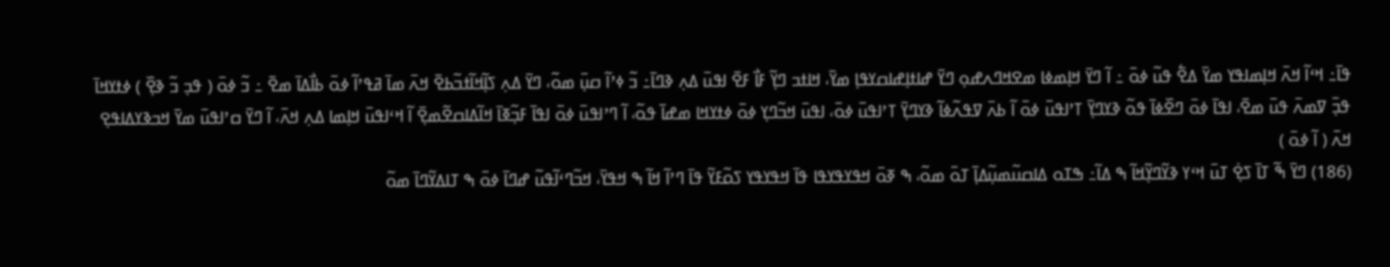ߟߊ߫߸ ߞߵߊ߬ ߞߍ߫ ߞߊ߲ߘߊߟߌ ߘߌ߫ ߡߐ߱ ߟߎ߬ ߦߋ߫ ߸ ߊ߬ ߣߌ߫ ߞߊ߲ߘߦߊ ߘߐߞߣߍߝߋ߲ ߣߌ߫ ߝߊߙߊ߲ߝߊߛߌߟߊ߲ ߘߌ߫، ߞߊߙߏ ߣߌ߲߬ ߓߊ߯ ߓߐ߫ ߊߟߎ߫ ߡߍ߲ ߢߣߊ߫߸ ߏ߬ ߦߴߊ߬ ߛߎ߲߫ ߘߋ߬، ߣߌ߫ ߡߍ߲ ߖߊ߲߬ߞߊ߬ߙߏ߬ߕߐ߫ ߞߍ߫ ߘߊ߫ ߥߟߴߊ߬ ߦߋ߫ ߕߊ߯ߡߊ߫ ߘߐ߫ ߸ ߏ߬ ߦߋ߫ ( ߟߏ߲ ߏ߬ ߢߐ߲߰ ) ߦߙߌߞߊ߫ ߟߏ߲߫ ߜߘߍ߫ ߟߎ߫ ߘߐ߫، ߊߟߊ߫ ߦߋ߫ ߣߐ߰ߦߊ߫ ߟߋ߬ ߢߌߣߌ߲߫ ߠߴߊߟߎ߫ ߦߋ߫ ߊ߬ ߕߍ߫ ߜߟߍ߬ߦߊ߬ ߢߌߣߌ߲߫ ߠߴߊߟߎ߫ ߦߋ߫، ߊߟߎ߫ ߞߏ߬ߣߌ߲ ߦߋ߫ ߦߙߌߞߊ ߘߝߊ߫ ߟߋ߬، ߊ߬ ߣߴߊߟߎ߫ ߦߋ߫ ߊߟߊ߫ ߓߏ߲߬ߧߊ߫ ߞߊ߬ߡߊߛߐ߬ߘߐ߲߫ ߊ߬ ߞߵߊߟߎ߫ ߞߊ߲ߘߊ ߡߍ߲ ߞߍ߫، ߊ߬ ߣߌ߫ ߛߴߊߟߎ߫ ߘߌ߫ ߞߏߢߌߡߊߟߐ߲ ߞߍ߫ ( ߊ߬ ߦߋ߫ )
(186) ߣߌ߫ ߒ߬ ߠߊ߫ ߖߐ߲߭ ߠߎ߫ ߞߵߌ ߢߌ߬ߣߌ߲߬ߞߊ߬ ߒ ߡߊ߬߸ ߒߠߋ ߡߊߛߎ߬ߘߎ߲߬ߡߊ߲߫ ߠߋ߫ ߘߋ߬، ߒ ߧߋ߫ ߞߟߌߟߌߟߊ ߟߊ߫ ߞߟߌߟߌ ߖߋ߬ߓߌ߬ ߟߊ߫ ߣߴߊ߬ ߞߊ߬ ߒ ߞߟߌ߫، ߞߏ߬ߣߵߊ߬ߟߎ߬ ߝߣߊ߫ ߦߋ߫ ߒ ߠߊߡߌ߬ߣߊ߫ ߘߋ߬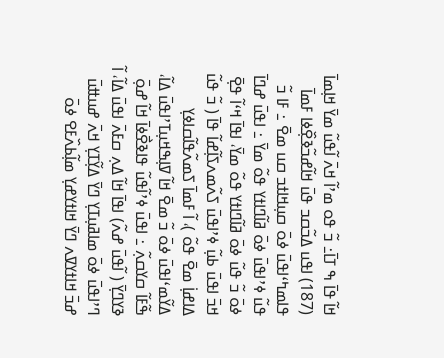ߞߊ߬ ߟߊ߫ ߒ ߠߊ߫߸ ߏ߬ ߟߋ ߘߴߊ߬ ߞߍ߫ ߊ߬ߟߎ߬ ߘߌ߫ ߞߊ߲ߘߊ߫
(187) ߊߟߎ ߡߏ߬ߛߏ ߟߎ߫ ߞߊ߬ߝߏ߬ߢߐ߲߰ߦߊ ߓߘߊ߫ ߟߊߘߤߵߊߟߎ߫ ߦߋ߫ ߛߎ߲ߞߊߙߏ ߛߎ ߘߐ߫ ߸ ߓߊ ߏ߬ ߟߎ߬ ߦߴߊߟߎ߫ ߦߋ߫ ߥߊ߬ߣߊߙߌ ߟߋ߬ ߘߌ߫ ߸ ߊߟߎ߫ ߝߣߊ߫ ߦߋ߫ ߏ߬ ߟߎ߬ ߦߋ߫ ߥߊ߬ߣߊߙߌ ߟߋ߬ ߘߌ߫، ߊߟߊ߫ ߞߵߊ߬ ߟߐ߲߫ ߞߏ߫ ߊߟߎ߫ ߕߎ߲߬ ߦߴߊߟߎ߫ ߖߍ߬ߘߍߖߊ߲߬ߝߊ߬ ߟߊ߫ ( ߏ߬ ߟߎ߬ ߡߊߝߊ߲߭ ߘߐ߫ ߟߋ߬ )، ߊ߬ ߓߘߊ߫ ߖߘߍ߬ߟߊ߬ߛߊߦߌ߲ ߡߌ߬ߘߵߊߟߎ߫ ߦߋ߫ ߏ߬ ߘߐ߫ ߞߊ߬ ߜߊ߲ߒߞߎ߲ߠߴߊߟߎ߫ ߡߊ߬، ߒ߬ߓߊ߬ ߛߌߛߍ߲߬ ߸ ߊߟߎ߫ ߦߴߊ߬ߟߎ߬ ߟߊߢߐ߯ߦߊ߫ ߞߊ߬ ߝߋ߲߫ ߢߌߣߌ߲߫ ( ߊ߬ߟߎ߫ ߝߍ߬) ߊߟߊ߫ ߞߊ߬ ߡߍ߲ ߛߓߍ߫ ߊߟߎ߫ ߡߊ߬، ߊ߬ ߣߴߊߟߎ߫ ߦߋ߫ ߘߊߥߎ߲ߠߌ߲ ߣߌ߫ ߡߌ߲߬ߠߌ߲ ߞߍ߫ ߝߎߚߎ߫ ߝߏ߫ ߞߊߙߌߜߍ ߣߌ߫ ߞߊߙߌߝߌ߲ ߘߊ߲߬ߕߍ߰ߓߐ ߦߋ߫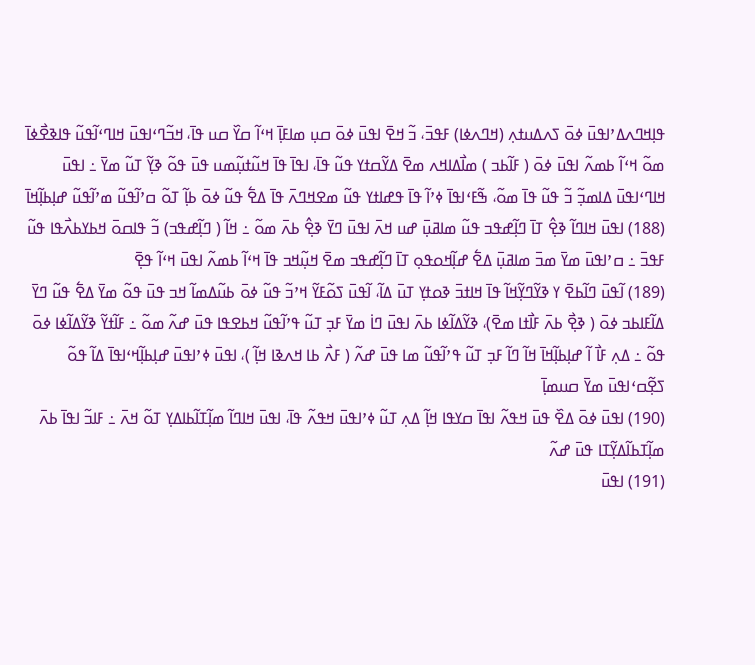ߟߊ߲ߞߣߍߡߴߊߟߎ߫ ߦߋ߫ ߖߍߡߎߙߍ߲ (ߞߣߍߦߊ) ߓߟߏ߫، ߏ߬ ߞߐ߫ ߊߟߎ߫ ߦߋ߫ ߛߎ߲ ߘߊߓߊ߲߫ ߞߵߊ߬ ߛߌ߰ ߛߎ ߟߊ߫، ߞߏ߬ߣߵߊߟߎ߫ ߞߊߣߵߊ߬ߟߎ߬ ߟߊߢߐ߯ߦߊ߫ ߘߋ߬ ߞߵߊ߬ ߕߘߍ߬ ߊߟߎ߫ ߦߋ߫ ( ߓߊ߬ߕߏ ) ߘߊ߯ߡߊߞߍ ߘߐ߫ ߡߌ߬ߛߙߌ ߟߎ߬ ߟߊ߫، ߊߟߊ߫ ߟߊ߫ ߞߎ߬ߙߎ߲߬ߘߎ ߟߎ߫ ߟߋ߬ ߢߌ߲߬ ߠߎ߬ ߘߌ߫ ߸ ߊߟߎ߫ ߞߊߣߵߊߟߎ߫ ߡߊߘߏ߲߬ ߏ߬ ߟߎ߬ ߟߊ߫ ߘߋ߬، ߒ߬ߓߵߊߟߊ߫ ߦߴߊ߬ ߟߊ߫ ߟߝߊߙߌ ߟߎ߬ ߘߐߞߣߍ߫ ߟߊ߫ ߡߐ߱ ߟߎ߬ ߦߋ߫ ߕߊ߲߬ ߠߋ߬ ߛߴߊ߬ߟߎ߬ ߘߴߊ߬ߟߎ߬ ߝߊ߲ߕߊ߲߬ߞߊ߫
(188) ߊߟߎ߫ ߞߊߣߊ߬ ߢߐ߲߮ ߠߊ߫ ߣߊ߲߬ߝߟߏ ߟߎ߬ ߘߊߥߎ߲߫ ߝߎ ߞߍ߫ ߊߟߎ߫ ߣߌ߫ ߢߐ߲߮ ߕߍ߫ ߘߋ߬ ߸ ߞߊ߬ ( ߣߊ߲߬ߝߟߏ) ߏ߬ ߟߊߛߋ߫ ߞߕߌߕߍ߯ߟߊ ߟߎ߬ ߓߟߏ߫ ߸ ߛߴߊߟߎ߫ ߘߌ߫ ߘߏ߫ ߘߊߥߎ߲߫ ߡߐ߱ ߝߊ߲߬ߞߋߟߋ߲ ߠߊ߫ ߣߊ߲߬ߝߟߏ ߘߐ߫ ߞߎ߲߬ߞߏ ߟߊ߫ ߞߵߊ߬ ߕߘߍ߬ ߊߟߎ߫ ߞߵߊ߬ ߟߐ߲߫
(189) ߊ߬ߟߎ߫ ߣߊ߬ߕߐ߫ ߌ ߢߌ߬ߣߌ߲߬ߞߊ߬ ߟߊ߫ ߞߊߙߏ߫ ߢߋߙߌ߲ ߠߎ߫ ߡߊ߬، ߊ߬ߟߎ߫ ߖߋ߬ߓߌ߬ ߞߴߏ߬ ߟߎ߬ ߦߋ߫ ߕߎ߬ߡߘߊ߬ ߞߏ ߟߎ߫ ߟߋ߬ ߘߌ߫ ߡߐ߱ ߟߎ߬ ߣߌ߫ ߡߊ߬ߓߊߕߏ ߦߋ߫ ( ߢߐ߲߯ ߕߍ߫ ߓߊ߯ߙߊ ߘߐ߫)، ߢߌ߬ߡߊ߬ߦߊ ߕߍ߫ ߊߟߎ߫ ߣߊ߭ ߘߌ߫ ߓߏ߲ ߠߎ߬ ߟߴߊ߬ߟߎ߬ ߞߕߐߟߊ ߟߎ߫ ߝߍ߬ ߘߋ߬ ߸ ߓߊ߬ߙߌ߬ ߢߌ߬ߡߊ߬ߦߊ ߦߋ߫ ߟߋ߬ ߸ ߡߍ߲ ߓߊ߯ ߊ߬ ߝߊ߲ߕߊ߲߬ߞߊ߫ ߞߊ߬ ߣߊ߬ ߓߏ߲ ߠߎ߬ ߟߴߊ߬ߟߎ߬ ߘߊ ߟߎ߫ ߝߍ߬ ( ߓߍ߯ ߕߊ ߞߍߢߊ ߞߊ߲߬ )، ߊߟߎ߫ ߦߴߊߟߎ߫ ߝߊ߲ߕߊ߲߬ߞߵߊߟߊ߫ ߡߊ߬ ߟߋ߬ ߖߐ߲߬ߛߵߊߟߎ߫ ߘߌ߫ ߛߎߘߊ߲߫
(190) ߊߟߎ߫ ߦߋ߫ ߡߐ߰ ߟߎ߫ ߞߟߍ߬ ߊߟߊ߫ ߛߌߟߊ ߞߊ߲߬ ߡߍ߲ ߠߎ߬ ߦߴߊߟߎ߫ ߞߟߍ߬ ߟߊ߫، ߊߟߎ߫ ߞߊߣߊ߬ ߘߊ߲߬ߠߊ߬ߕߊߡߌ߲ ߠߋ߬ ߞߍ߫ ߸ ߓߊߏ߬ ߊߟߊ߫ ߕߍ߫ ߘߊ߲߬ߠߕߊ߬ߡߌ߲߬ߠߊ ߟߎ߫ ߝߍ߬
(191) ߊߟߎ߫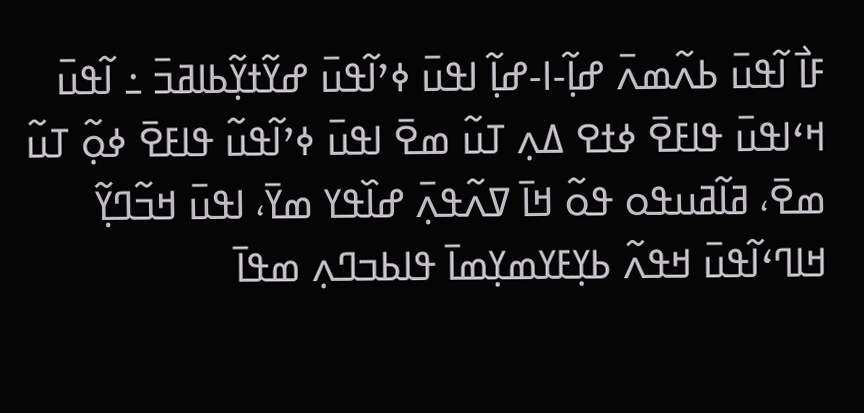ߓߊ߯ ߊ߬ߟߎ߫ ߕߍ߬ߘߍ߫ ߝߊ߲߬-ߊ-ߝߊ߲߬ ߊߟߎ߫ ߦߴߊ߬ߟߎ߫ ߝߌ߬ߙߌ߲߬ߕߊߥߏ߫ ߸ ߊ߬ߟߎ߫ ߞߵߊߟߎ߫ ߟߊߓߐ߫ ߦߙߐ ߡߍ߲ ߠߎ߬ ߘߐ߫ ߊߟߎ߫ ߦߴߊ߬ߟߎ߬ ߟߊߓߐ߫ ߦߋ߲߬ ߠߎ߬ ߘߐ߫، ߥߊ߬ߥߎߟߋ ߟߋ߬ ߞߊ߫ ߜߍ߬ߟߍ߲߫ ߝߊ߰ߟߌ ߘߌ߫، ߊߟߎ߫ ߞߏ߬ߣߌ߲߬ ߞߊߣߵߊ߬ߟߎ߫ ߞߟߍ߬ ߕߌ߲ߓߌߘߌ߲ߘߊ߫ ߟߊߕߏߣߍ߲ ߘߟߊ߫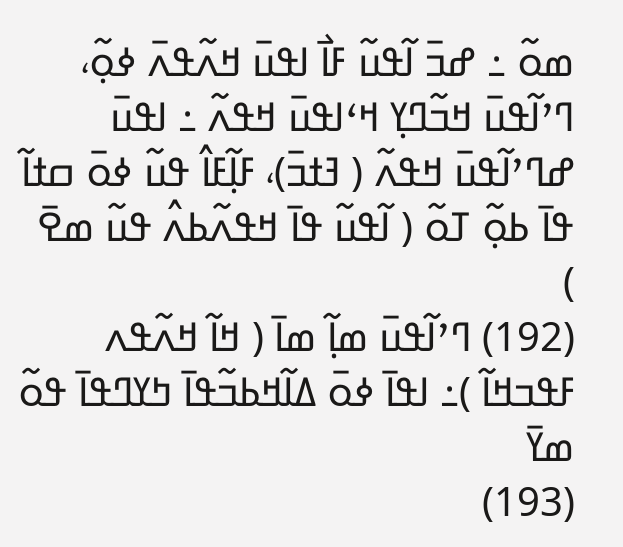ߘߋ߬ ߸ ߝߏ߫ ߊ߬ߟߎ߬ ߓߊ߯ ߊߟߎ߫ ߞߍ߬ߟߍ߫ ߦߋ߲߬، ߣߴߊ߬ߟߎ߫ ߞߏ߬ߣߌ߲ ߞߵߊߟߎ߫ ߞߟߍ߬ ߸ ߊߟߎ߫ ߝߣߴߊ߬ߟߎ߫ ߞߟߍ߬ ( ߔߙߏ߫)، ߓߊ߲߬ߓߊ߮ ߟߎ߬ ߦߋ߫ ߛߙߊ߬ ߟߊ߫ ߕߋ߲߬ ߠߋ߬ ( ߊ߬ߟߎ߬ ߟߊ߫ ߞߟߍ߬ߕߍ߮ ߟߎ߬ ߘߐ߫ )
(192) ߣߴߊ߬ߟߎ߫ ߘߊ߲߬ ߘߊ߫ ( ߞߊ߬ ߞߍ߬ߟߍ ߓߟߏߞߊ߬ )߸ ߊߟߊ߫ ߦߋ߫ ߡߊ߬ߞߕߏ߬ߟߊ߫ ߤߌߣߟߊ߫ ߟߋ߬ ߘߌ߫
(193)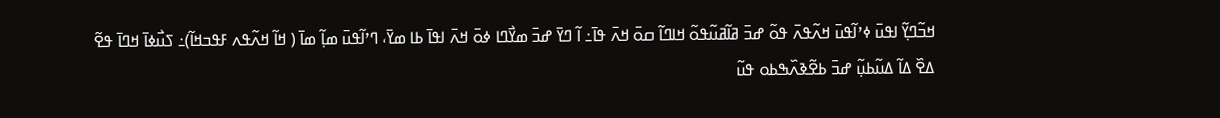ߞߏ߬ߣߌ߲߬ ߊߟߎ߫ ߦߴߊ߬ߟߎ߫ ߞߍ߬ߟߍ߫ ߟߋ߬ ߝߏ߫ ߥߊ߬ߥߎ߬ߟߋ߬ ߞߊߣߊ߬ ߛߋ߫ ߞߍ߫ ߟߊ߫߸ ߊ߬ ߣߌ߫ ߝߏ߫ ߘߌ߯ߣߊ ߦߋ߫ ߞߍ߫ ߊߟߊ߫ ߕߊ ߘߌ߫، ߣߴߊ߬ߟߎ߫ ߘߊ߲߬ ߘߊ߫ ( ߞߊ߬ ߞߍ߬ߟߍ ߓߟߏߞߊ߬)߸ ߖߎ߯ߦߊ߫ ߞߣߊ߫ ߟߐ߬ ߡߐ߰ ߡߊ߬ ߡߎ߬ߕߎ߲߬ ߝߏ߫ ߕߐ߬ߢߍ߰ߒߕߋ ߟߎ߬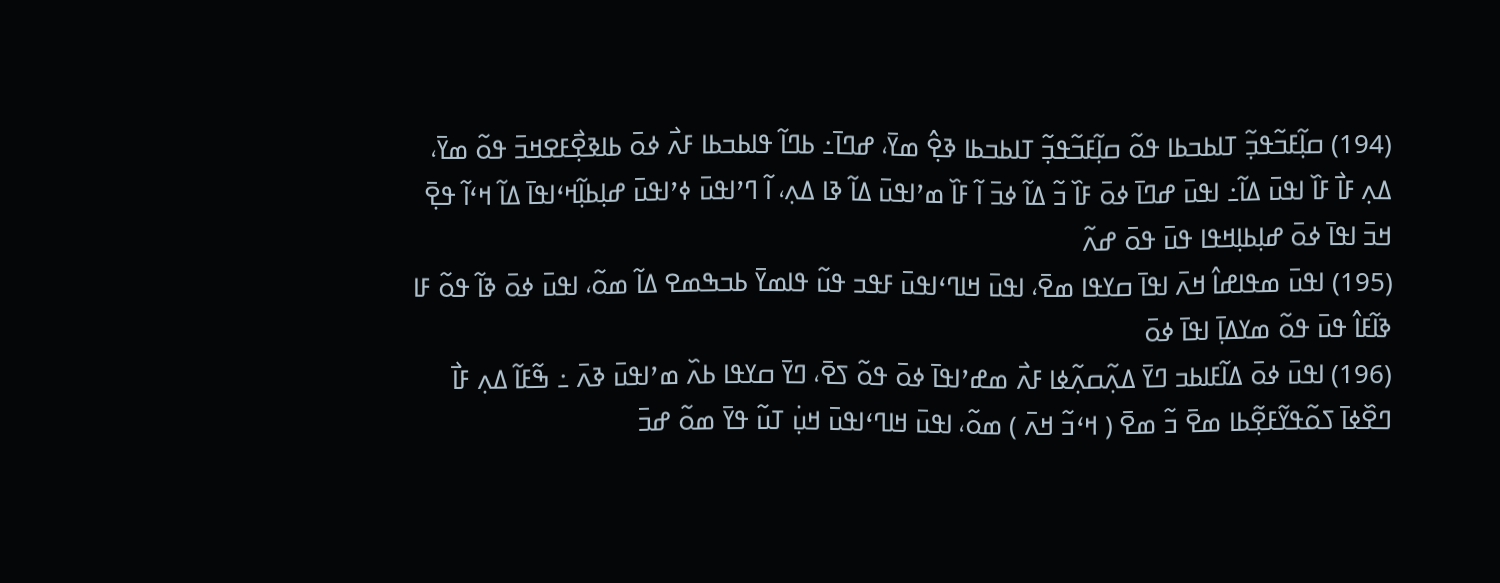(194) ߛߊ߲߬ߓߏ߬ߟߏ߲߬ ߠߊߕߏߕߊ ߟߋ߬ ߛߊ߲߬ߓߏ߬ߟߏ߲߬ ߠߊߕߏߕߊ ߢߐ߲߮ ߘߌ߫، ߝߣߊ߫߸ ߕߣߊ߬ ߟߊߕߏߕߊ ߓߍ߯ ߦߋ߫ ߕߊߢߐ߲߯ߓߐߞߏ߫ ߟߋ߬ ߘߌ߫، ߡߍ߲ ߓߊ߯ ߓߊ߰ ߊߟߎ߫ ߡߊ߬߸ ߊߟߎ߫ ߝߣߊ߫ ߦߋ߫ ߓߊ߰ ߏ߬ ߡߊ߬ ߦߏ߫ ߊ߬ ߓߊ߰ ߘߴߊߟߎ߫ ߡߊ߬ ߢߊ ߡߍ߲، ߊ߬ ߣߴߊߟߎ߫ ߦߴߊߟߎ߫ ߝߊ߲ߕߊ߲߬ߞߵߊߟߊ߫ ߡߊ߬ ߞߵߊ߬ ߟߐ߲߫ ߞߏ߫ ߊߟߊ߫ ߦߋ߫ ߝߊ߲ߕߊ߲ߞߟߊ ߟߎ߫ ߟߋ߫ ߝߍ߬
(195) ߊߟߎ߫ ߘߟߊߝߊ߮ ߞߍ߫ ߊߟߊ߫ ߛߌߟߊ ߘߐ߫، ߊߟߎ߫ ߞߊߣߵߊߟߎ߫ ߓߟߏ ߟߎ߬ ߟߊߘߌ߫ ߕߏߒߘߐ ߡߊ߬ ߘߋ߬، ߊߟߎ߫ ߦߋ߫ ߢߊ߬ ߟߋ߬ ߓߊ ߢߊ߬ߓߊ߮ ߟߎ߫ ߟߋ߬ ߘߌߡߊ߲߫ ߊߟߊ߫ ߦߋ߫
(196) ߊߟߎ߫ ߦߋ߫ ߡߊ߬ߓߊߕߏ ߣߌ߫ ߡߍ߲߬ߛߍ߲߬ߦߊ ߓߍ߯ ߘߝߴߊߟߊ߫ ߦߋ߫ ߟߋ߬ ߖߐ߫، ߣߌ߫ ߛߌߟߊ ߕߍ߰ ߘߴߊߟߎ߫ ߢߍ߫ ߸ ߒ߬ߓߊ߬ ߡߍ߲ ߓߊ߯ ߣߐ߰ߦߊ߫ ߖߋ߬ߟߌ߬ߓߐ߲߬ߕߊ ߘߐ߫ ߏ߬ ߘߐ߫ ( ߞߵߏ߬ ߞߍ߫ ) ߘߋ߬، ߊߟߎ߫ ߞߊߣߵߊߟߎ߫ ߞߎ߲߭ ߠߎ߬ ߟߌ߫ ߘߋ߬ ߝߏ߫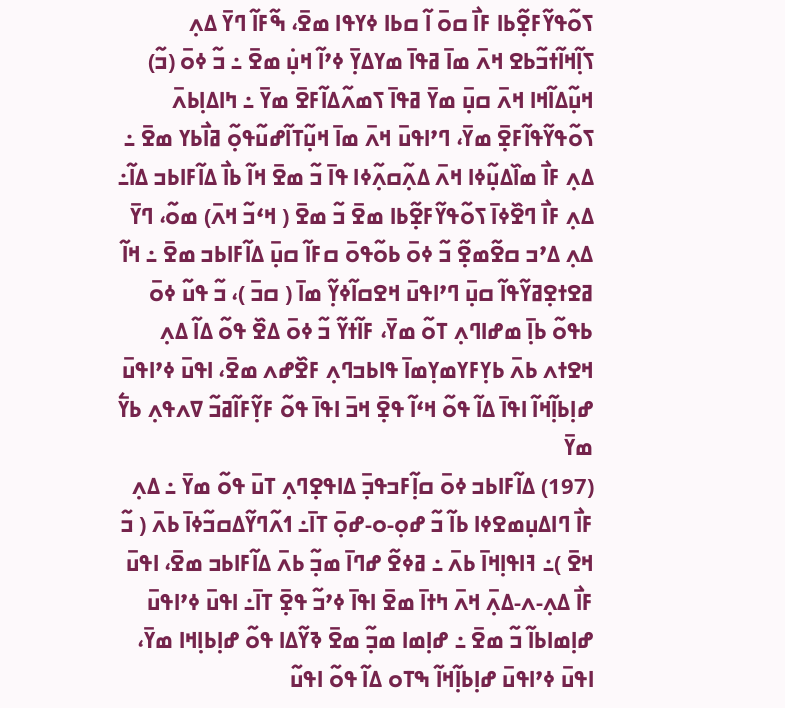ߖߋ߬ߟߌ߬ߓߐ߲߬ߕߊ ߓߊ߯ ߛߋ߫ ߊ߬ ߛߕߊ ߦߌߟߊ ߘߐ߫، ߒ߬ߓߊ߬ ߣߌ߫ ߡߍ߲ ߖߊ߲߬ߞߊ߬ߙߏ߬ߕߐ ߞߍ߫ ߘߊ߫ ߥߟߊ߫ ߘߌߡߌ߲߫ ߦߴߊ߬ ߞߎ߲߭ ߘߐ߫ ߸ ߏ߬ ߦߋ߫ (ߏ߬) ߞߎ߲߬ߡߊ߬ߞߊ ߞߍ߫ ߛߎ߲߫ ߘߌ߫ ߥߟߊ߫ ߖߘߍ߬ߡߊ߬ߓߐ߫ ߘߌ߫ ߸ ߤߊߡߊ߲ߕߍ߫ ߖߋ߬ߟߌ߬ߟߊ߬ߓߐ߲߫ ߘߌ߫، ߣߴߊߟߎ߫ ߞߍ߫ ߘߊ߫ ߞߎ߲߬ߠߊ߬ߝߎ߬ߟߋ߲߬ ߥߊ߯ߕߌ ߘߐ߫ ߸ ߡߍ߲ ߓߊ߯ ߘߊ߰ߡߎ߲߬ߦߊ ߞߍ߫ ߡߍ߲߬ߛߍ߲߬ߦߊ ߟߊ߫ ߏ߬ ߘߐ߫ ߞߊ߬ ߕߊ߯ ߡߊ߬ߓߊߕߏ ߡߊ߬߸ ߡߍ߲ ߓߊ߯ ߣߐ߰ߦߊ߫ ߖߋ߬ߟߌ߬ߓߐ߲߬ߕߊ ߘߐ߫ ߏ߬ ߘߐ߫ ( ߞߵߏ߬ ߞߍ߫) ߘߋ߬، ߣߌ߫ ߡߍ߲ ߡߴߏ ߛߐ߬ߘߐ߲߬ ߏ߬ ߦߋ߫ ߕߋ߬ߟߋ߫ ߛߓߊ߬ ߛߎ߲߫ ߡߊ߬ߓߊߕߏ ߘߐ߫ ߸ ߞߊ߬ ߥߐߙߐ߲ߥߌ߬ߟߊ߬ ߛߎ߲߫ ߣߴߊߟߎ߫ ߞߐߛߊ߬ߦߌ߲߬ ߘߊ߫ ( ߛߏ߫ )، ߏ߬ ߟߎ߬ ߦߋ߫ ߕߟߋ߬ ߕߊ߲߫ ߘߝߊߣߍ߲ ߠߋ߬ ߘߌ߫، ߓߊ߬ߙߌ߬ ߏ߬ ߦߋ߫ ߡߐ߰ ߟߋ߬ ߡߊ߬ ߡߍ߲ ߞߐߙߍ ߕߍ߫ ߕߌ߲ߓߌߘߌ߲ߘߊ߫ ߟߊߕߏߣߍ߲ ߓߐ߰ߝߍ ߘߐ߫، ߊߟߎ߫ ߦߴߊߟߎ߫ ߝߊ߲ߕߊ߲߬ߞߊ߬ ߊߟߊ߫ ߡߊ߬ ߟߋ߬ ߞߵߊ߬ ߟߐ߲߫ ߞߏ߫ ߊߟߊ߫ ߟߋ߬ ߓߌ߲߬ߓߊ߬ߥߏ߬ ߜߍߟߍ߲ ߕߌ߱ ߘߌ߫
(197) ߡߊ߬ߓߊߕߏ ߦߋ߫ ߛߊ߲߬ߓߏߟߏ߲߫ ߡߊߟߐ߲ߣߍ߲ ߠߎ߫ ߟߋ߬ ߘߌ߫ ߸ ߡߍ߲ ߓߊ߯ ߣߊߡߎ߲ߘߐߦߊ ߕߊ߬ ߏ߬ ߝߋ߲-ߋ-ߝߋ߲߫ ߠߊ߫߸ ߗߍ߬ߣߌ߬ߡߛߏ߬ߦߊ߫ ߕߍ߫ ( ߏ߬ ߞߐ߫ )߸ ߔߊߟߊ߲ߞߊ߫ ߕߍ߫ ߸ ߥߦߐ߬ ߝߣߊ߫ ߘߏ߲߬ ߕߍ߫ ߡߊ߬ߓߊߕߏ ߘߐ߫، ߊߟߎ߫ ߓߊ߯ ߡߍ߲-ߍ-ߡߍ߲߫ ߞߍ߫ ߤߙߊ߫ ߘߐ߫ ߊߟߊ߫ ߦߴߏ߬ ߟߐ߲߫ ߠߊ߫߸ ߊߟߎ߫ ߦߴߊߟߎ߫ ߝߊ߲ߘߊߕߊ߬ ߏ߬ ߘߐ߫ ߸ ߝߊ߲ߘߊ ߘߏ߲߬ ߘߐ߫ ߢߌ߬ߡߊ ߟߋ߬ ߝߊ߲ߕߊ߲ߞߊ ߘߌ߫، ߊߟߎ߫ ߦߴߊߟߎ߫ ߝߊ߲ߕߊ߲߬ߞߊ߬ ߒߠߋ ߡߊ߬ ߟߋ߬ ߊߟߎ߬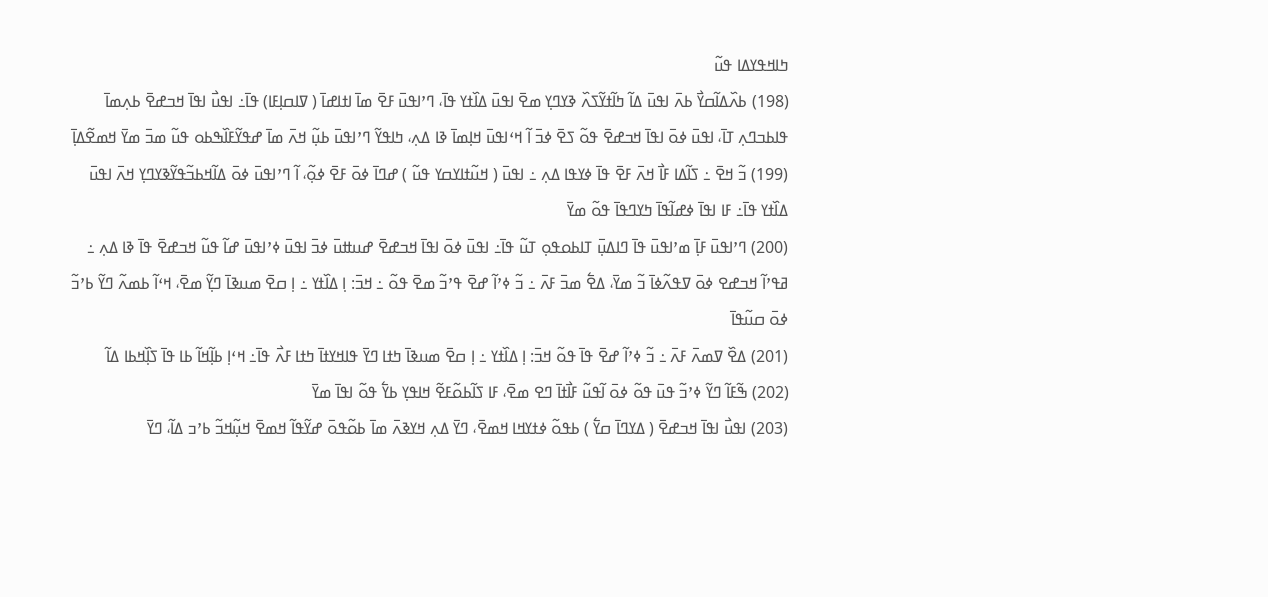ߤߊߞߟߌߡߊ ߟߎ߬
(198) ߕߍ߰ߡߊ߬ߛߌ߯ ߕߍ߫ ߊߟߎ߫ ߡߊ߬ ߤߊ߬ߙߌ߬ߖߍ߰ ߢߌߣߌ߲ ߘߐ߫ ߊߟߎ߫ ߡߊ߰ߙߌ ߟߊ߫، ߣߴߊߟߎ߫ ߓߐ߫ ߘߊ߫ ߊߙߊߝߊ߫ ( ߜߊߛߊ߲ߓߊ) ߟߊ߫߸ ߊߟߎ߯ ߊߟߊ߫ ߞߏߝߐ߫ ߕߍ߲ߘߊ߫ ߟߊߕߏߣߍ߲ ߠߊ߫، ߊߟߎ߫ ߦߋ߫ ߊߟߊ߫ ߞߏߝߐ߫ ߟߋ߬ ߖߐ߫ ߦߏ߫ ߊ߬ ߞߵߊߟߎ߫ ߞߊ߲ߘߊ߫ ߢߊ ߡߍ߲، ߤߊߟߌ߬ ߣߴߊߟߎ߫ ߕߎ߲߬ ߞߍ߫ ߘߊ߫ ߝߟߌ߬ߓߊ߰ߒߕߋ ߟߎ߬ ߘߏ߫ ߘߌ߫ ߞߘߐ߬ߡߊ߲߫
(199) ߏ߬ ߞߐ߫ ߸ ߖߊ߬ߡߊ ߓߊ߯ ߞߍ߫ ߓߐ߫ ߟߊ߫ ߦߌߟߊ ߡߍ߲ ߸ ߊߟߎ߫ ( ߞߎ߬ߙߊߌߛߌ ߟߎ߬ ) ߝߣߊ߫ ߦߋ߫ ߓߐ߫ ߦߋ߲߬، ߊ߬ ߣߴߊߟߎ߫ ߦߋ߫ ߡߊ߬ߞߕߏ߬ߟߌ߬ߢߌߣߌ߲ ߞߍ߫ ߊߟߎ߫ ߡߊ߰ߙߌ ߟߊ߫߸ ߓߊ ߊߟߊ߫ ߦߝߊ߬ߟߊ߫ ߤߌߣߟߊ߫ ߟߋ߬ ߘߌ߫
(200) ߣߴߊߟߎ߫ ߓߊ߲߫ ߘߴߊߟߎ߫ ߟߊ߫ ߣߊߡߎ߲߫ ߠߊߕߋߟߋ߲ ߠߎ߬ ߟߊ߫߸ ߊߟߎ߫ ߦߋ߫ ߊߟߊ߫ ߞߏߝߐ߫ ߝߎߚߎ߫ ߦߏ߫ ߊߟߎ߫ ߦߴߊߟߎ߫ ߝߊ߬ ߟߎ߬ ߞߏߝߐ߫ ߟߊ߫ ߢߊ ߡߍ߲ ߸ ߥߟߴߊ߬ ߞߏߝߐ ߦߋ߫ ߜߟߍ߬ߦߊ߫ ߏ߬ ߘߌ߫، ߡߐ߱ ߘߏ߫ ߓߍ߫ ߸ ߏ߬ ߦߴߊ߬ ߝߐ߫ ߟߴߏ߬ ߘߐ߫ ߟߋ߬ ߸ ߞߏ߫: ߊ߲ ߡߊ߰ߙߌ ߸ ߊ߲ ߛߐ߫ ߘߎߢߊ߫ ߣߌ߲߬ ߘߐ߫، ߞߵߊ߬ ߕߘߍ߬ ߣߌ߬ ߕߴߏ߬ ߦߋ߫ ߛߎ߬ߟߊ߫
(201) ߡߐ߰ ߜߘߍ߫ ߓߍ߫ ߸ ߏ߬ ߦߴߊ߬ ߝߐ߫ ߟߊ߫ ߟߋ߬ ߞߏ߫: ߊ߲ ߡߊ߰ߙߌ ߸ ߊ߲ ߛߐ߫ ߘߎߢߊ߫ ߤߙߊ ߣߌ߫ ߟߊߞߌߙߊ߫ ߤߙߊ ߓߍ߯ ߟߊ߫߸ ߞߵߊ߲ ߕߊ߲߬ߞߊ߬ ߕߊ ߟߊ߫ ߖߊ߲߰ߞߕߊ ߡߊ߬
(202) ߒ߬ߓߊ߬ ߣߌ߬ ߦߴߏ߬ ߟߎ߫ ߟߋ߬ ߦߋ߫ ߊ߬ߟߎ߬ ߓߊ߯ߙߊ߫ ߣߐ ߘߐ߫، ߓߊ ߖߊ߬ߕߋ߬ߓߐ߬ ߞߊߟߌ߲ ߕߌ߱ ߟߋ߬ ߊߟߊ߫ ߘߌ߫
(203) ߊߟߎ߯ ߊߟߊ߫ ߞߏߝߐ߫ ( ߡߌߣߊ߫ ߛߌ߱ ) ߕߟߋ߬ ߦߙߌߞߊ ߞߘߐ߫، ߣߌ߫ ߡߍ߲ ߞߌߢߍ߫ ߘߊ߫ ߕߋ߬ߟߋ߫ ߝߌ߬ߟߊ߬ ߞߘߐ߫ ߞߎ߲߬ߞߏ߬ ߕߴߏ ߡߊ߬، ߣߌ߫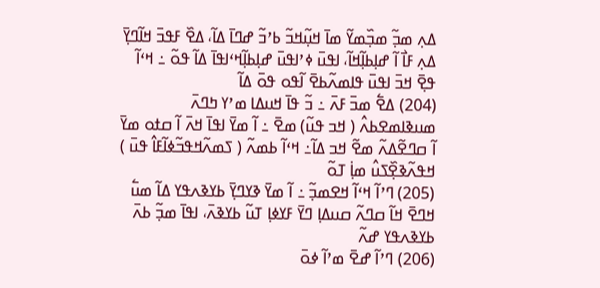ߡߍ߲ ߘߏ߲߬ ߘߏ߲߰ߘߌ߬ ߘߊ߫ ߞߎ߲߬ߞߏ߬ ߕߴߏ߬ ߝߣߊ߫ ߡߊ߬، ߡߐ߰ ߓߟߏ߫ ߞߊ߬ߣߌ߲߫ ߡߍ߲ ߓߊ߯ ߊ߬ ߝߊ߲ߕߊ߲߬ߞߊ߬، ߊߟߎ߫ ߦߴߊߟߎ߫ ߝߊ߲ߕߊ߲߬ߞߵߊߟߊ߫ ߡߊ߬ ߟߋ߬ ߸ ߞߵߊ߬ ߟߐ߲߫ ߞߏ߫ ߊߟߎ߫ ߟߊߘߍ߬ߕߐ߫ ߊ߬ߟߋ ߟߋ߫ ߡߊ߬
(204) ߡߐ߱ ߘߏ߫ ߓߍ߫ ߸ ߏ߬ ߟߊ߫ ߞߎߡߊ ߘߴߌ ߤߣߍ߫ ߘߎߢߊߘߐߕߍ߮ ( ߞߏ ߟߎ߬) ߘߐ߫ ߸ ߊ߬ ߘߌ߫ ߊߟߊ߫ ߞߍ߫ ߊ߬ ߛߙߋ ߘߌ߫ ߊ߬ ߛߣߐ߬ߡߍ߬ ߘߐ߬ ߞߏ ߡߊ߬߸ ߞߵߊ߬ ߕߘߍ߬ ( ߖߘߍ߬ߞߟߏ߬ߦߊ߬ߓߊ߮ ߟߎ߫ ) ߞߟߍ߬ߢߐ߲߰ߖߎ߮ ߘߊ߲߭ ߠߋ߬
(205) ߣߴߊ߬ ߞߵߊ߬ ߞߐߘߏ߲߬ ߸ ߊ߬ ߘߌ߫ ߢߌߣߌ߲߫ ߕߌߢߍߟߌ ߡߊ߬ ߘߎ߱ ߞߣߐ߫ ߞߊ߬ ߛߣߍ߬ ߛߎߡߊ߲ ߣߌ߫ ߓߌߦߊ߲ ߠߎ߬ ߕߌߢߍ߫، ߊߟߊ߫ ߘߏ߲߬ ߕߍ߫ ߕߌߢߍߟߌ ߝߍ߬
(206) ߣߴߊ߬ ߝߐ߫ ߘߴߊ߬ ߦߋ߫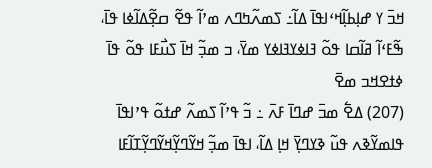ߞߏ߫ ߌ ߝߊ߲ߕߊ߲߬ߞߵߊߟߊ߫ ߡߊ߬߸ ߖߘߍ߬ߤߣߍ ߘߴߊ߬ ߟߐ߬ ߛߐ߲߬ߡߊ߬ߦߊ ߟߊ߫، ߒ߬ߓߵߊ߬ ߥߊ߬ߛߊ ߟߋ߬ ߔߊߦߌߔߊߦߌ ߘߌ߫، ߏ ߘߏ߲߬ ߞߊ߫ ߖߎ߯ߓߊ ߟߋ߬ ߟߊ߫ ߦߙߐߞߏ ߘߐ߫
(207) ߡߐ߱ ߘߏ߫ ߝߣߊ߫ ߓߍ߫ ߸ ߏ߬ ߟߴߊ߬ ߖߘߍ߬ ߝߙߋ߬ ߟߴߊߟߊ߫ ߟߊߘߌ߬ߢߍ ߟߎ߬ ߢߌߣߌ߲߫ ߞߊ߲ ߡߊ߬، ߊߟߊ߫ ߘߏ߲߬ ߞߌ߬ߣߌ߲߬ߞߌ߬ߣߌ߲߬ߠߊ߬ߓߊ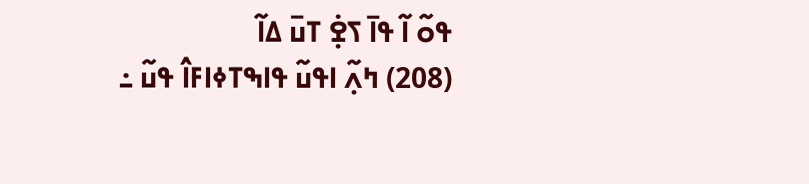ߟߋ߬ ߊ߬ ߟߊ߫ ߖߐ߲߭ ߠߎ߫ ߡߊ߬
(208) ߤߍ߲߬ ߊߟߎ߬ ߟߊߒߠߦߊߓߊ߮ ߟߎ߬ ߸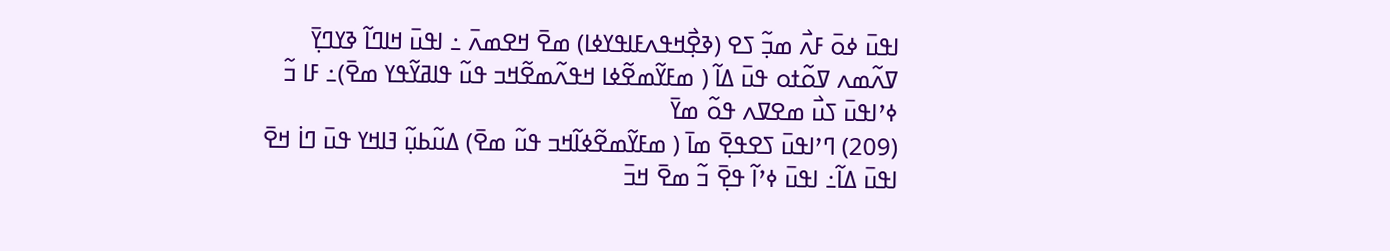ߊߟߎ߫ ߦߋ߫ ߓߍ߯ ߘߏ߲߬ ߖߐ (ߢߐ߲߯ߞߟߍߓߊߟߌߦߊ) ߘߐ߫ ߞߐߘߍ߫ ߸ ߊߟߎ߫ ߞߊߣߊ߬ ߢߌߣߌ߲߫ ߜߍ߬ߘߍ ߜߋ߬ߙߋ ߟߎ߫ ߡߊ߬ ( ߘߓߌ߬ߘߐ߬ߦߊ ߞߟߍ߬ߘߐ߬ߞߏ ߟߎ߬ ߟߊߥߌ߬ߟߌ ߘߐ߫)߸ ߓߊ ߏ߬ ߦߴߊߟߎ߫ ߖߎ߯ ߘߐߜߍ ߟߋ߬ ߘߌ߫
(209) ߣߴߊߟߎ߫ ߖߐߟߐ߲߫ ߘߊ߫ ( ߘߓߌ߬ߘߐ߬ߦߊ߬ߞߏ ߟߎ߬ ߘߐ߫) ߡߎ߬ߕߎ߲߬ ߔߊߞߌ ߟߎ߫ ߣߊ߭ ߞߐ߫ ߊߟߎ߫ ߡߊ߬߸ ߊߟߎ߫ ߦߴߊ߬ ߟߐ߲߫ ߏ߬ ߘߐ߫ ߞߏ߫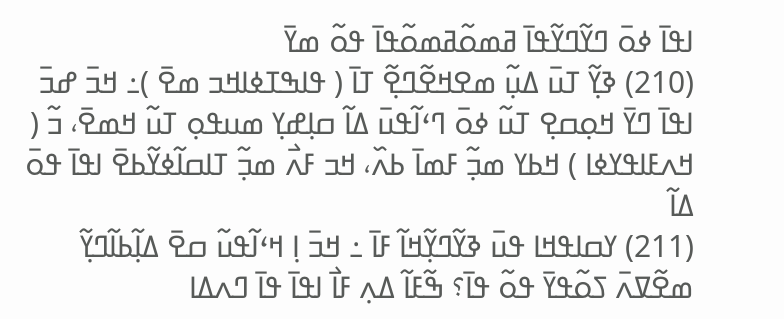ߊߟߊ߫ ߦߋ߫ ߣߌ߬ߣߌ߬ߟߊ߫ ߥߘߋ߬ߥߘߋ߬ߟߊ߫ ߟߋ߬ ߘߌ߫
(210) ߢߌ߲߬ ߠߎ߫ ߡߎ߲߬ ߘߐߞߐ߬ߣߐ߲߬ ߠߊ߫ ( ߟߊߒߠߦߊߞߏ ߘߐ߫ )߸ ߞߏ߫ ߝߏ߫ ߊߟߊ߫ ߣߌ߫ ߞߋ߲ߛߐ߲ ߠߎ߬ ߦߋ߫ ߣߵߊ߬ߟߎ߫ ߡߊ߬ ߛߊ߲ߝߌ߲ ߘߎߟߋ߲ ߠߎ߬ ߞߘߐ߫، ߏ߬ ( ߞߍߓߊߟߌߦߊ ) ߞߕߌ ߘߏ߲߬ ߓߘߊ߫ ߕߍ߰، ߞߏ ߓߍ߯ ߘߏ߲߬ ߠߊߛߊ߬ߦߌ߬ߕߐ߫ ߊߟߊ߫ ߟߋ߫ ߡߊ߬
(211) ߌߛߊߟߞߊ ߟߎ߫ ߢߌ߬ߣߌ߲߬ߞߊ߬ ߓߊ߫ ߸ ߞߏ߫ ߊ߲ ߞߵߊ߬ߟߎ߬ ߛߐ߫ ߡߊ߲߬ߕߊ߬ߣߌ߲߬ ߘߐ߬ߜߍ߫ ߖߋ߬ߟߌ߫ ߟߋ߬ ߟߊ߫؟ ߒ߬ߓߊ߬ ߡߍ߲ ߓߊ߯ ߊߟߊ߫ ߟߊ߫ ߣߍߡߊ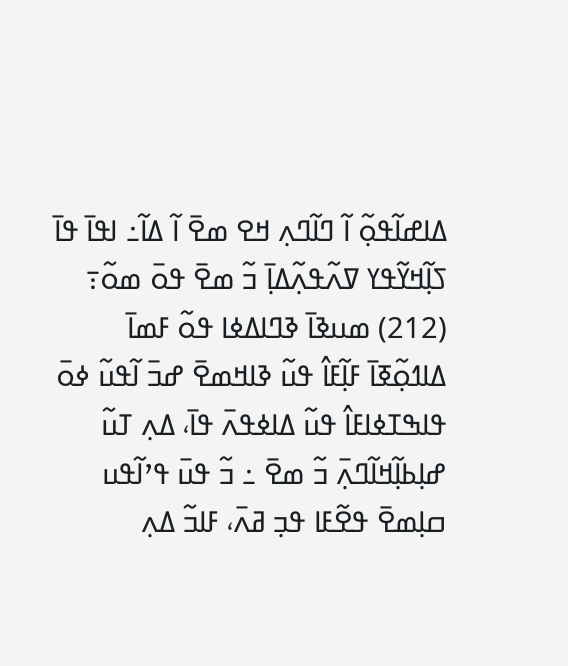ߡߊߝߊ߬ߟߋ߲߬ ߊ߬ ߣߊ߬ߣߍ߲ ߞߐ ߘߐ߫ ߊ߬ ߡߊ߬߸ ߊߟߊ߫ ߟߊ߫ ߖߊ߲߬ߞߌ߬ߟߌ ߜߍ߬ߟߍ߲߬ߡߊ߲߫ ߏ߬ ߘߐ߫ ߟߋ߫ ߘߋ߬߹
(212) ߘߎߢߊ߫ ߢߣߊߡߦߊ ߟߋ߬ ߓߘߊ߫ ߡߊߗߋ߲߬ߧߊ߫ ߓߊ߲߬ߓߊ߮ ߟߎ߬ ߢߊߞߘߐ߫ ߝߏ߫ ߊ߬ߟߎ߬ ߦߋ߫ ߟߊߒߠߦߊߓߊ߮ ߟߎ߬ ߡߊߦߟߍ߫ ߟߊ߫، ߡߍ߲ ߠߎ߬ ߝߊ߲ߕߊ߲߬ߞߊ߬ߣߍ߲߫ ߏ߬ ߘߐ߫ ߸ ߏ߬ ߟߎ߫ ߟߴߊ߬ߟߎ ߛߊ߲ߘߐ߫ ߟߐ߬ߓߊ ߟߏ߲ ߥߍ߫، ߓߊߏ߬ ߡߍ߲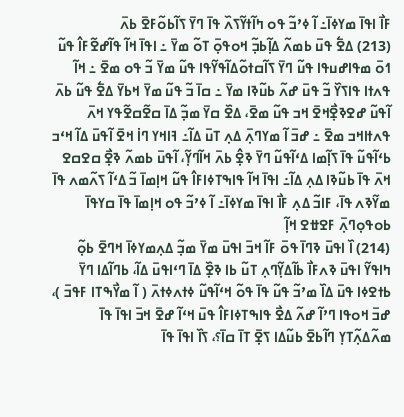ߓߊ߯ ߊߟߊ߫ ߘߌߦߊ߫߸ ߊ߬ ߦߴߏ߬ ߟߋ ߤߊ߬ߙߌ߬ߖߍ߰ ߟߊ߫ ߣߌ߫ ߖߊ߬ߕߋ߬ߓߐ߫ ߕߍ߫
(213) ߡߐ߱ ߟߎ߫ ߕߘߍ߬ ߡߊ߲߬ߕߏ߲߬ ߞߋߟߋ߲߫ ߠߋ߬ ߘߌ߫ ߸ ߊߟߊ߫ ߞߊ߬ ߟߊ߬ߝߐ߬ߓߊ߮ ߟߎ߬ ߗߋ߫ ߘߟߊߝߎߟߊ ߟߎ߬ ߣߌ߫ ߖߊ߬ߛߙߋ߬ߡߊ߬ߟߌ߬ߟߊ ߟߎ߬ ߘߌ߫ ߏ߬ ߟߋ ߘߐ߫ ߸ ߞߊ߬ ߟߍߙߊ ߟߊߖߌ߰ ߏ߬ ߟߎ߫ ߝߍ߬ ߕߎ߬ߢߊ ߘߌ߫ ߸ ߛߊ߫ ߏ߬ ߟߎ߬ ߘߌ߫ ߞߕߌ߫ ߡߐ߱ ߟߎ߬ ߕߍ߫ ߊ߬ߟߎ߬ ߝߐߢߐ߲߯ߞߐ߫ ߞߏ ߟߎ߬ ߘߐ߫، ߡߐ߰ ߛߌ߫ ߘߏ߲߬ ߡߊ߫ ߛߐ߬ߛߐ߬ߟߌ ߞߍ߫ ߟߍߙߊߞߏ ߘߐ߫ ߸ ߝߏ߫ ߊ߬ ߘߌߣߍ߲߫ ߡߍ߲ ߠߎ߫ ߡߊ߬߸ ߔߊߞߌ ߣߊ߭ ߞߐ߫ ߊ߬ߟߎ߫ ߡߊ߬ ߞߵߏ ߕߵߊ߬ߟߎ߬ ߟߊ߫ ߖߊ߲߬ߘߊ ߡߵߊ߬ߟߎ߬ ߣߌ߫ ߢߐ߲߮ ߕߍ߫ ߞߊ߬ߣߌ߲߬، ߊ߬ߟߎ߫ ߕߘߍ߬ ߢߐ߲߯ ߛߐߛߐ ߞߍ߫ ߟߊ߫ ߕߎ߬ߢߊ ߡߍ߲ ߡߊ߬߸ ߊߟߊ߫ ߞߊ߬ ߟߊߒߠߦߊߓߊ߮ ߟߎ߬ ߞߊ߲ߘߊ߫ ߏ߬ ߡߵߊ߬ ߖߍ߬ߘߍ ߟߊ߫ ߘߌ߬ߢߍ ߟߊ߫، ߓߊߏ߬ ߡߍ߲ ߓߊ߯ ߊߟߊ߫ ߘߌߦߊ߫߸ ߊ߬ ߦߴߏ߬ ߟߋ ߞߊ߲ߘߊ߫ ߟߊ߫ ߛߌߟߊ߫ ߕߋߟߋ߲ߣߍ߲߫ ߓߐߚߐ ߞߊ߲߬
(214) ߊ߰ ߊߟߎ߫ ߢߣߊ߫ ߟߋ߫ ߓߊ߬ ߞߏ߫ ߊߟߎ߫ ߘߌ߫ ߘߏ߲߬ ߡߍ߲ߘߌߦߊ߫ ߞߣߐ߫ ߕߋ߲߬ ߤߊߟߌ߬ ߊߟߎ߫ ߢߍߓߊ߯ ߕߊ߬ߡߌ߲߬ߣߍ߲ ߠߎ߬ ߕߊ ߢߐ߲߰ ߡߊ߫ ߣߵߊߟߎ߫ ߡߊ߬، ߕߣߊ߬ߡߊ ߣߌ߫ ߕߙߐߦߊ ߟߎ߫ ߡߊ߰ ߘߴߏ߬ ߟߎ߬ ߟߊ߫ ߟߋ߬ ߞߵߊ߬ߟߎ߬ ߦߙߍߦߙߍ߫ ( ߊ߬ ߘߌ߯ߒߠߊ ߓߟߏ߫ )، ߝߏ߫ ߞߋߟߊ ߣߴߊ߬ ߝߍ߬ ߡߐ߯ ߟߊߒߠߦߊߓߊ߮ ߟߎ߫ ߞߵߊ߬ ߝߐ߫ ߞߏ߫ ߊߟߊ߫ ߟߊ߫ ߘߍ߬ߡߍ߲߬ߠߌ߲ ߣߊ߬ߕߐ߫ ߕߎ߬ߡߊ ߖߐ߲߫ ߠߊ߫ ߛߊ߫؟، ߖߊ߰ ߊߟߊ߫ ߟߊ߫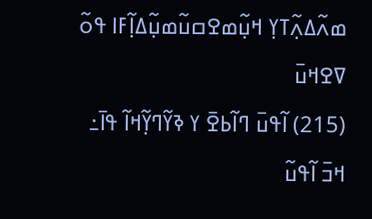ߘߍ߬ߡߍ߲߬ߠߌ߲ ߞߎ߲߬ߘߐߛߎ߬ߘߎ߲߬ߡߊ߲߬ߓߊ ߟߋ߬ ߜߐߞߎ߫
(215) ߊ߬ߟߎ߫ ߣߊ߬ߕߐ߫ ߌ ߢߌ߬ߣߌ߲߬ߞߊ߬ ߟߊ߫߸ ߞߏ߫ ߊ߬ߟߎ߬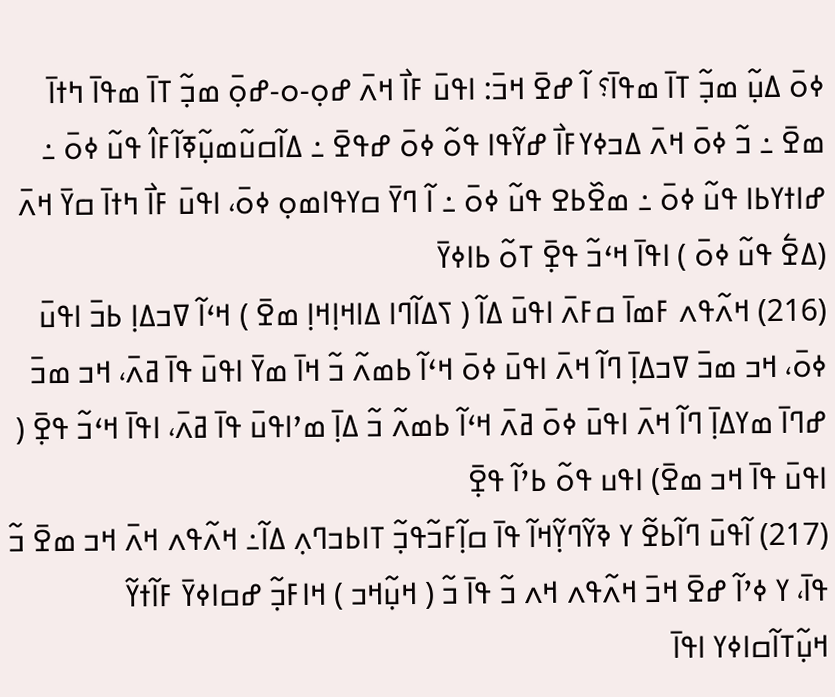ߦߋ߫ ߡߎ߲߬ ߘߏ߲߬ ߠߊ߫ ߘߟߊ߫؟ ߊ߬ ߝߐ߫ ߞߏ߫: ߊߟߎ߫ ߓߊ߯ ߞߍ߫ ߝߋ߲-ߋ-ߝߋ߲߫ ߘߏ߲߬ ߠߊ߫ ߘߟߊ߫ ߤߙߊ߫ ߘߐ߫ ߸ ߏ߬ ߦߋ߫ ߞߍ߫ ߡߏߦߌߓߊ߯ ߝߌ߬ߟߊ ߟߋ߬ ߦߋ߫ ߝߟߐ߫ ߸ ߡߊ߬ߛߎ߬ߘߎ߲߬ߧߊ߬ߓߊ߮ ߟߎ߬ ߦߋ߫ ߸ ߝߊߙߌߕߊ ߟߎ߬ ߦߋ߫ ߸ ߘߐ߰ߕߐ ߟߎ߬ ߦߋ߫ ߸ ߊ߬ ߣߌ߫ ߛߌߟߊߘߋ߲ ߦߋ߫، ߊߟߎ߫ ߓߊ߯ ߤߙߊ߫ ߛߌ߫ ߞߍ߫ (ߡߐ߱ ߟߎ߬ ߦߋ߫ ) ߊߟߊ߫ ߞߵߏ߬ ߟߐ߲߫ ߠߋ߬ ߕߊߦߌ߫
(216) ߞߍ߬ߟߍ ߓߘߊ߫ ߛߓߍ߫ ߊߟߎ߫ ߡߊ߬ ( ߖߡߊ߬ߣߊ ߡߊߞߊ߲ߞߊ߲ ߘߐ߫ ) ߞߵߊ߬ ߜߏߡߊ߲ ߕߏ߫ ߊߟߎ߫ ߦߋ߫، ߞߏ ߘߏ߫ ߜߏߡߊ߲߫ ߣߊ߬ ߞߍ߫ ߊߟߎ߫ ߦߋ߫ ߞߵߊ߬ ߕߘߍ߬ ߏ߬ ߞߊ߫ ߘߌ߫ ߊߟߎ߫ ߟߊ߫ ߥߍ߫، ߞߏ ߘߏ߫ ߝߣߊ߫ ߘߌߡߊ߲߫ ߣߊ߬ ߞߍ߫ ߊߟߎ߫ ߦߋ߫ ߥߍ߫ ߞߵߊ߬ ߕߘߍ߬ ߏ߬ ߡߊ߲߫ ߘߴߊߟߎ߫ ߟߊ߫ ߥߍ߫، ߊߟߊ߫ ߞߵߏ߬ ߟߐ߲߫ ( ߊߟߎ߫ ߟߊ߫ ߞߏ ߘߐ߫) ߊߟߎ ߟߋ߬ ߕߴߊ߬ ߟߐ߲߫
(217) ߊ߬ߟߎ߫ ߣߊ߬ߕߐ߬ ߌ ߢߌ߬ߣߌ߲߬ߞߊ߬ ߟߊ߫ ߛߊ߲߬ߓߏ߬ߟߏ߲߬ ߠߊߕߏߣߍ߲ ߡߊ߬߸ ߞߍ߬ߟߍ ߞߍ߫ ߞߏ ߘߐ߫ ߏ߬ ߟߊ߫، ߌ ߦߴߊ߬ ߝߐ߫ ߞߏ߫ ߞߍ߬ߟߍ ߞߍ ߏ߬ ߟߊ߫ ߏ߬ ( ߞߎ߲߬ߞߏ ) ߞߊߓߏ߲߬ ߝߛߊߦߌ߫ ߓߊ߬ߙߌ߬ ߞߎ߲߬ߠߊ߬ߛߊߦߌ ߊߟߊ߫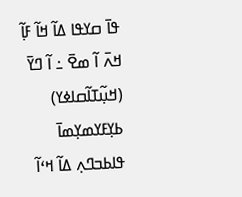ߟߊ߫ ߛߌߟߊ ߡߊ߬ ߞߊ߬ ߓߊ߲߬ ߞߍ߫ ߊ߬ ߘߐ߫ ߸ ߊ߬ ߣߌ߫ (ߞߎ߲߬ߠߊ߬ߛߊߦߌ) ߕߌ߲ߓߌߘߌ߲ߘߊ߫ ߟߊߕߏߣߍ߲ ߡߊ߬ ߞߵߊ߬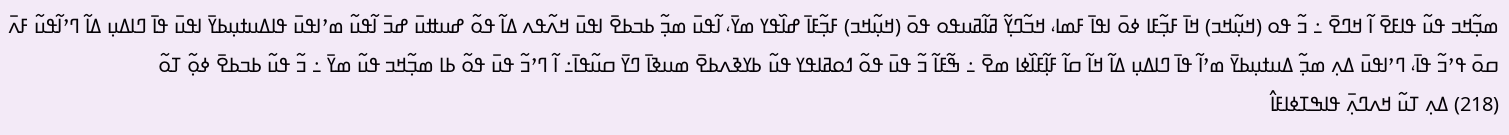ߘߏ߲߬ߞߏ ߟߎ߬ ߟߊߓߐ߫ ߊ߬ ߞߣߐ߫ ߸ ߏ߬ ߟߋ (ߞߎ߲߬ߞߏ) ߞߊ߫ ߓߏ߲߬ߓߊ ߦߋ߫ ߊߟߊ߫ ߓߘߊ، ߞߏ߬ߣߌ߲߬ ߥߊ߬ߥߎߟߋ ߟߋ߫ (ߞߎ߲߬ߞߏ) ߓߏ߲߬ߓߊ߫ ߝߊ߰ߟߌ ߘߌ߫، ߊ߬ߟߎ߫ ߘߏ߲߬ ߕߏߕߐ߫ ߊߟߎ߫ ߞߍ߬ߟߍ ߡߊ߬ ߟߋ߬ ߝߎߚߎ߫ ߝߏ߫ ߊ߬ߟߎ߬ ߘߴߊߟߎ߫ ߟߊߡߎߙߎ߲ߕߌ߫ ߊߟߎ߫ ߟߊ߫ ߣߊߡߎ߲ ߡߊ߬ ߣߴߊ߬ߟߎ߬ ߓߍ߫ ߛߋ߫ ߟߴߏ߬ ߟߊ߫، ߣߴߊߟߎ߫ ߡߍ߲ ߘߏ߲߬ ߡߎߙߎ߲ߕߌ߫ ߘߴߊ߬ ߟߊ߫ ߣߊߡߎ߲ ߡߊ߬ ߞߊ߬ ߛߊ߬ ߓߊ߲߬ߓߊ߰ߦߊ ߘߐ߫ ߸ ߒ߬ߓߊ߬ ߏ߬ ߟߎ߫ ߟߋ߬ ߗߋߥߊߟߌ ߟߎ߬ ߕߌߢߍߕߐ߫ ߘߎߢߊ߫ ߣߌ߫ ߛߎ߬ߟߊ߫߸ ߊ߬ ߣߴߏ߬ ߟߎ߫ ߟߋ߬ ߕߊ ߘߏ߲߬ߞߏ ߟߎ߬ ߘߌ߫ ߸ ߏ߬ ߟߎ߬ ߕߏߕߐ߫ ߦߋ߲߬ ߠߋ߬
(218) ߡߍ߲ ߠߎ߬ ߞߍߣߍ߲߫ ߟߊߒߠߦߊߓߊ߮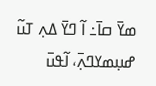ߘߌ߫ ߛߊ߫߸ ߊ߬ ߣߌ߫ ߡߍ߲ ߠߎ߬ ߝߎ߲ߘߌߣߍ߲߫، ߊ߬ߟߎ߫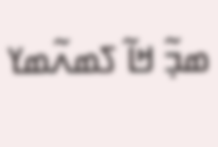ߘߏ߲߬ ߞߊ߬ ߖߘߍ߬ߘߌ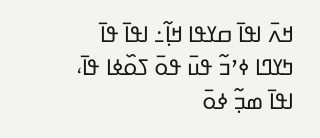ߞߍ߫ ߊߟߊ߫ ߛߌߟߊ ߞߊ߲߬߸ ߊߟߊ߫ ߟߊ߫ ߤߌߣߊ ߦߴߏ߬ ߟߎ߫ ߟߋ߫ ߖߋ߰ߦߊ ߟߊ߫، ߊߟߊ߫ ߘߏ߲߬ ߦߋ߫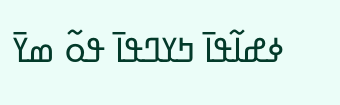ߦߝߊ߬ߟߊ߫ ߤߌߣߟߊ߫ ߟߋ߬ ߘߌ߫